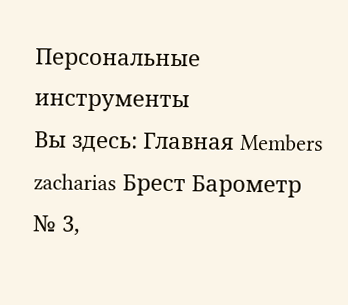Персональные инструменты
Вы здесь: Главная Members zacharias Брест Барометр № 3,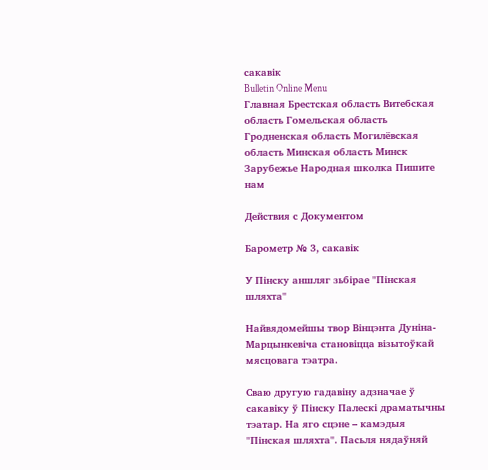сакавік
Bulletin Online Menu
Главная Брестская область Витебская область Гомельская область Гродненская область Могилёвская область Минская область Минск Зарубежье Народная школка Пишите нам

Действия с Документом

Барометр № 3, сакавік

У Пінску аншляг зьбірае "Пінская шляхта"

Найвядомейшы твор Вінцэнта Дуніна-Марцынкевіча становіцца візытоўкай мясцовага тэатра.

Сваю другую гадавіну адзначае ў сакавіку ў Пінску Палескі драматычны тэатар. На яго сцэне – камэдыя "Пінская шляхта". Пасьля нядаўняй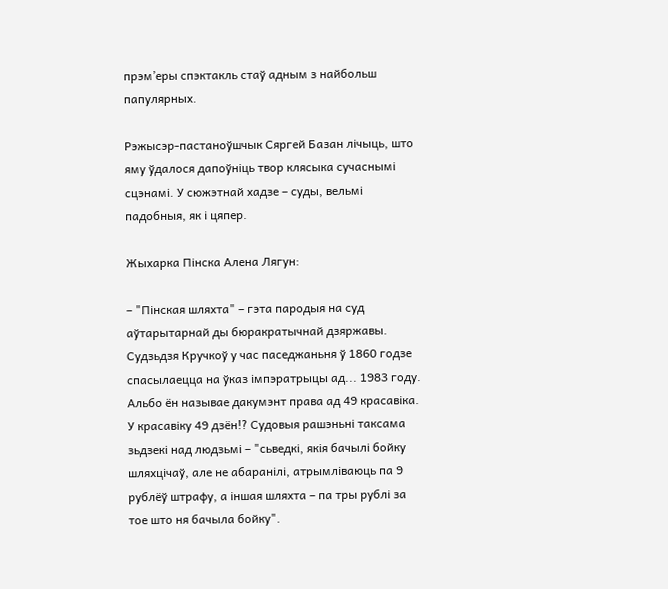прэм’еры спэктакль стаў адным з найбольш папулярных.

Рэжысэр-пастаноўшчык Сяргей Базан лічыць, што яму ўдалося дапоўніць твор клясыка сучаснымі сцэнамі. У сюжэтнай хадзе – суды, вельмі падобныя, як і цяпер.

Жыхарка Пінска Алена Лягун:

– "Пінская шляхта" – гэта пародыя на суд аўтарытарнай ды бюракратычнай дзяржавы. Судзьдзя Кручкоў у час паседжаньня ў 1860 годзе спасылаецца на ўказ імпэратрыцы ад... 1983 году. Альбо ён называе дакумэнт права ад 49 красавіка. У красавіку 49 дзён!? Судовыя рашэньні таксама зьдзекі над людзьмі – "сьведкі, якія бачылі бойку шляхцічаў, але не абаранілі, атрымліваюць па 9 рублёў штрафу, а іншая шляхта – па тры рублі за тое што ня бачыла бойку".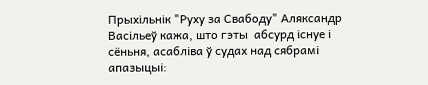Прыхільнік "Руху за Свабоду" Аляксандр Васільеў кажа, што гэты  абсурд існуе і сёньня, асабліва ў судах над сябрамі апазыцыі: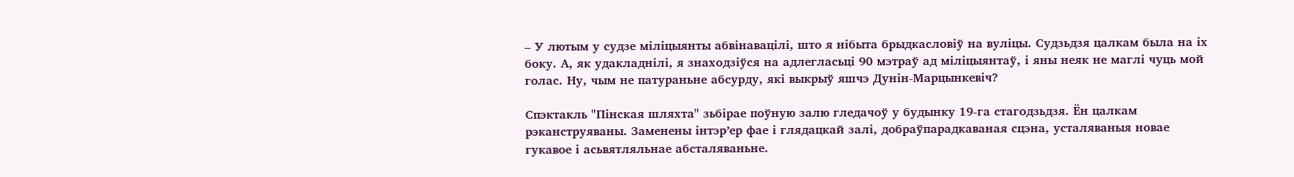– У лютым у судзе міліцыянты абвінавацілі, што я нібыта брыдкасловіў на вуліцы. Судзьдзя цалкам была на іх боку. А, як удакладнілі, я знаходзіўся на адлегласьці 90 мэтраў ад міліцыянтаў, і яны неяк не маглі чуць мой голас. Ну, чым не патураньне абсурду, які выкрыў яшчэ Дунін-Марцынкевіч?

Спэктакль "Пінская шляхта" зьбірае поўную залю гледачоў у будынку 19-га стагодзьдзя. Ён цалкам рэканструяваны. Заменены інтэр’ер фае і глядацкай залі, добраўпарадкаваная сцэна, усталяваныя новае гукавое і асьвятляльнае абсталяваньне.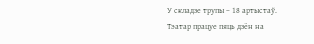У складзе трупы – 18 артыстаў. Тэатар працуе пяць дзён на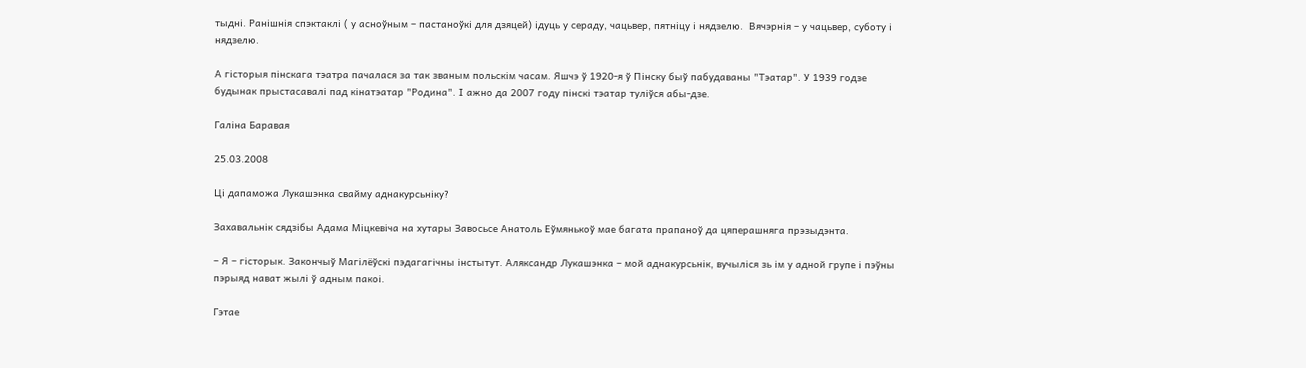тыдні. Ранішнія спэктаклі ( у асноўным – пастаноўкі для дзяцей) ідуць у сераду, чацьвер, пятніцу і нядзелю.  Вячэрнія – у чацьвер, суботу і нядзелю.

А гісторыя пінскага тэатра пачалася за так званым польскім часам. Яшчэ ў 1920-я ў Пінску быў пабудаваны "Тэатар". У 1939 годзе будынак прыстасавалі пад кінатэатар "Родина". І ажно да 2007 году пінскі тэатар туліўся абы-дзе.

Галіна Баравая

25.03.2008

Ці дапаможа Лукашэнка свайму аднакурсьніку?

Захавальнік сядзібы Адама Міцкевіча на хутары Завосьсе Анатоль Еўмянькоў мае багата прапаноў да цяперашняга прэзыдэнта.

– Я – гісторык. Закончыў Магілёўскі пэдагагічны інстытут. Аляксандр Лукашэнка – мой аднакурсьнік, вучыліся зь ім у адной групе і пэўны пэрыяд нават жылі ў адным пакоі.

Гэтае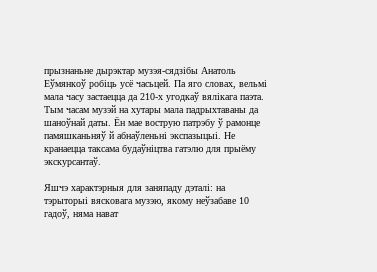прызнаньне дырэктар музэя-сядзібы Анатоль Еўмянкоў робіць усё часьцей. Па яго словах, вельмі мала часу застаецца да 210-х угодкаў вялікага паэта. Тым часам музэй на хутары мала падрыхтаваны да шаноўнай даты. Ён мае вострую патрэбу ў рамонце памяшканьняў й абнаўленьні экспазыцыі. Не кранаецца таксама будаўніцтва гатэлю для прыёму экскурсантаў.

Яшчэ характэрныя для заняпаду дэталі: на тэрыторыі вясковага музэю, якому неўзабаве 10 гадоў, няма нават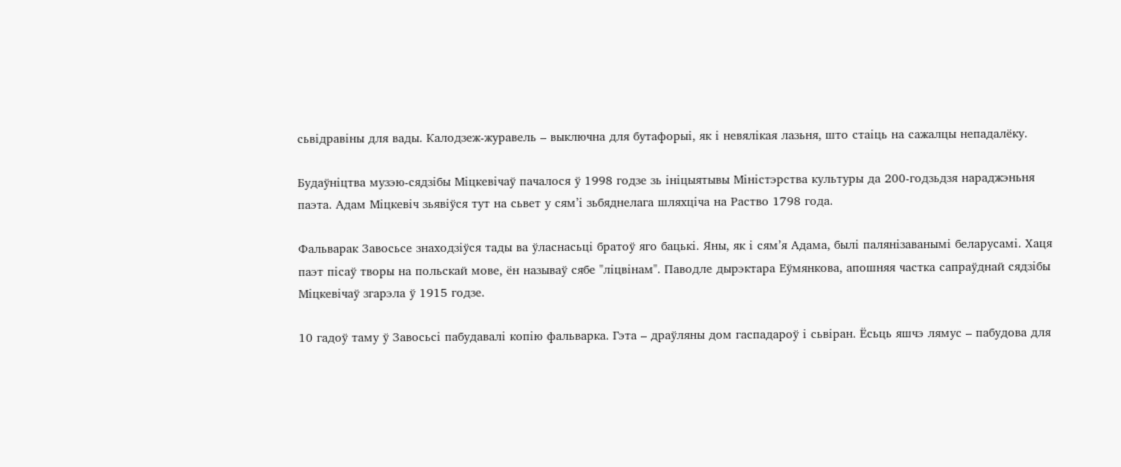сьвідравіны для вады. Калодзеж-журавель – выключна для бутафорыі, як і невялікая лазьня, што стаіць на сажалцы непадалёку.

Будаўніцтва музэю-сядзібы Міцкевічаў пачалося ў 1998 годзе зь ініцыятывы Міністэрства культуры да 200-годзьдзя нараджэньня паэта. Адам Міцкевіч зьявіўся тут на сьвет у сям’і зьбяднелага шляхціча на Раство 1798 года.

Фальварак Завосьсе знаходзіўся тады ва ўласнасьці братоў яго бацькі. Яны, як і сям’я Адама, былі палянізаванымі беларусамі. Хаця паэт пісаў творы на польскай мове, ён называў сябе "ліцвінам". Паводле дырэктара Еўмянкова, апошняя частка сапраўднай сядзібы Міцкевічаў згарэла ў 1915 годзе.

10 гадоў таму ў Завосьсі пабудавалі копію фальварка. Гэта – драўляны дом гаспадароў і сьвіран. Ёсьць яшчэ лямус – пабудова для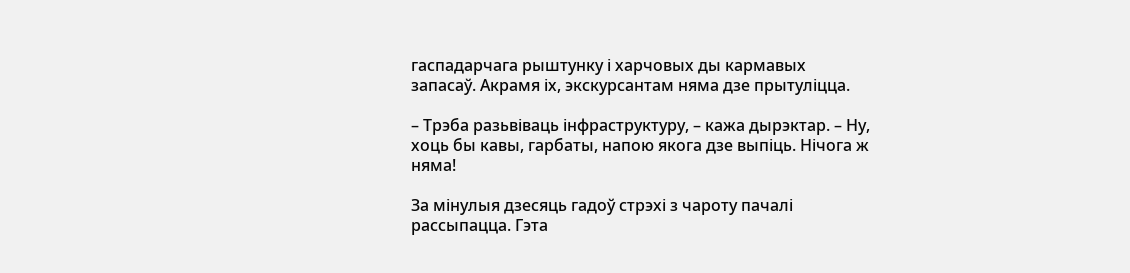гаспадарчага рыштунку і харчовых ды кармавых запасаў. Акрамя іх, экскурсантам няма дзе прытуліцца.

– Трэба разьвіваць інфраструктуру, – кажа дырэктар. – Ну, хоць бы кавы, гарбаты, напою якога дзе выпіць. Нічога ж няма!

За мінулыя дзесяць гадоў стрэхі з чароту пачалі рассыпацца. Гэта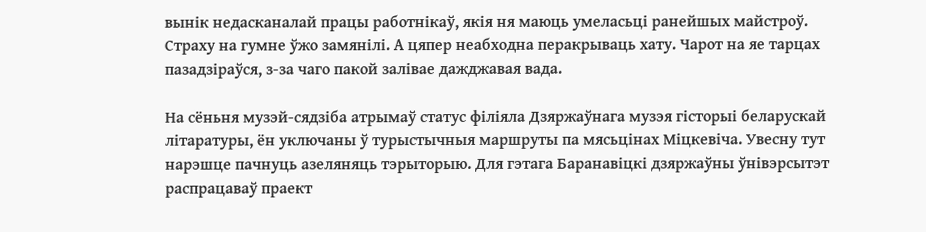вынік недасканалай працы работнікаў, якія ня маюць умеласьці ранейшых майстроў. Страху на гумне ўжо замянілі. А цяпер неабходна перакрываць хату. Чарот на яе тарцах пазадзіраўся, з-за чаго пакой залівае дажджавая вада.

На сёньня музэй-сядзіба атрымаў статус філіяла Дзяржаўнага музэя гісторыі беларускай літаратуры, ён уключаны ў турыстычныя маршруты па мясьцінах Міцкевіча. Увесну тут нарэшце пачнуць азеляняць тэрыторыю. Для гэтага Баранавіцкі дзяржаўны ўнівэрсытэт распрацаваў праект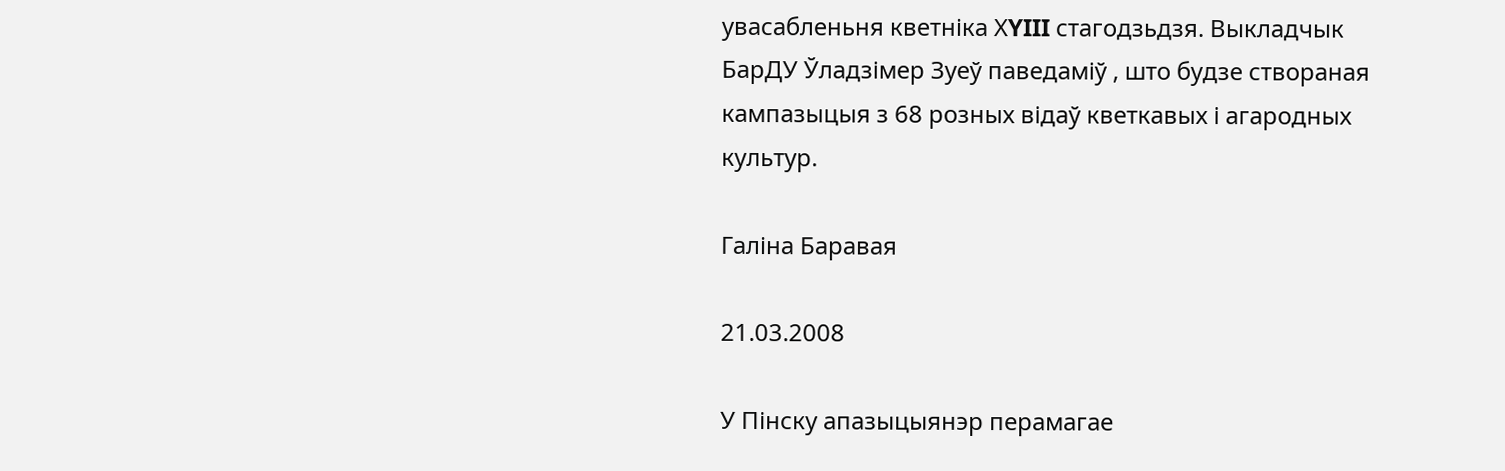увасабленьня кветніка ХYIII стагодзьдзя. Выкладчык БарДУ Ўладзімер Зуеў паведаміў , што будзе створаная кампазыцыя з 68 розных відаў кветкавых і агародных культур.

Галіна Баравая

21.03.2008

У Пінску апазыцыянэр перамагае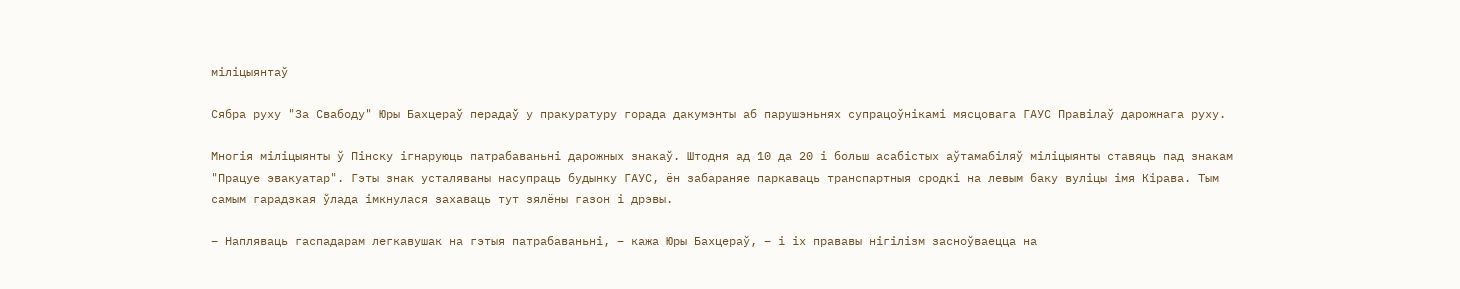міліцыянтаў

Сябра руху "За Свабоду" Юры Бахцераў перадаў у пракуратуру горада дакумэнты аб парушэньнях супрацоўнікамі мясцовага ГАУС Правілаў дарожнага руху.

Многія міліцыянты ў Пінску ігнаруюць патрабаваньні дарожных знакаў. Штодня ад 10 да 20 і больш асабістых аўтамабіляў міліцыянты ставяць пад знакам "Працуе эвакуатар". Гэты знак усталяваны насупраць будынку ГАУС, ён забараняе паркаваць транспартныя сродкі на левым баку вуліцы імя Кірава. Тым самым гарадзкая ўлада імкнулася захаваць тут зялёны газон і дрэвы.

– Напляваць гаспадарам легкавушак на гэтыя патрабаваньні, – кажа Юры Бахцераў, – і іх прававы нігілізм засноўваецца на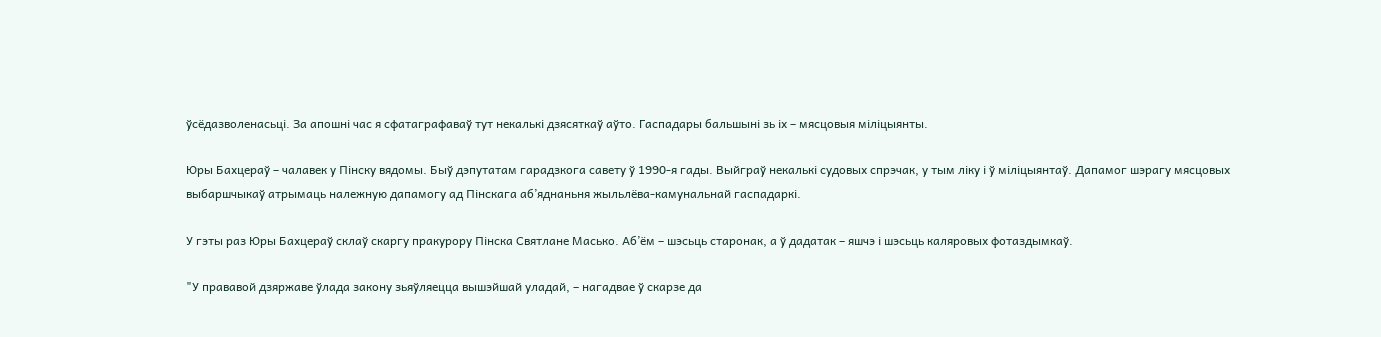ўсёдазволенасьці. За апошні час я сфатаграфаваў тут некалькі дзясяткаў аўто. Гаспадары бальшыні зь іх – мясцовыя міліцыянты.

Юры Бахцераў – чалавек у Пінску вядомы. Быў дэпутатам гарадзкога савету ў 1990-я гады. Выйграў некалькі судовых спрэчак, у тым ліку і ў міліцыянтаў. Дапамог шэрагу мясцовых выбаршчыкаў атрымаць належную дапамогу ад Пінскага аб’яднаньня жыльлёва-камунальнай гаспадаркі.

У гэты раз Юры Бахцераў склаў скаргу пракурору Пінска Святлане Масько. Аб’ём – шэсьць старонак, а ў дадатак – яшчэ і шэсьць каляровых фотаздымкаў.

"У прававой дзяржаве ўлада закону зьяўляецца вышэйшай уладай, – нагадвае ў скарзе да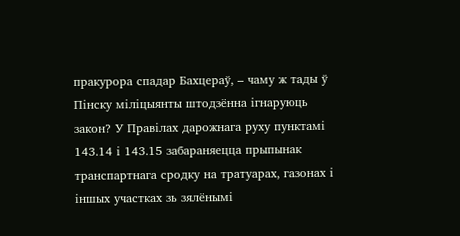пракурора спадар Бахцераў, – чаму ж тады ў Пінску міліцыянты штодзённа ігнаруюць закон? У Правілах дарожнага руху пунктамі 143.14 і 143.15 забараняецца прыпынак транспартнага сродку на тратуарах, газонах і іншых участках зь зялёнымі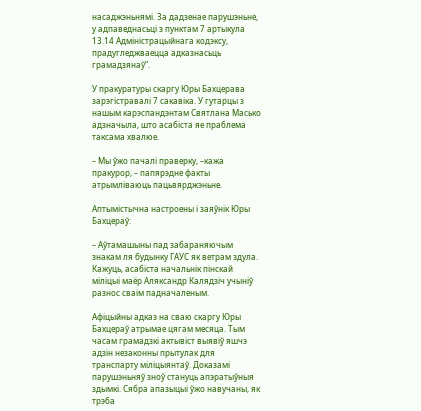насаджэньнямі. За дадзенае парушэньне, у адпаведнасьці з пунктам 7 артыкула 13.14 Адміністрацыйнага кодэксу, прадугледжваецца адказнасьць грамадзянаў”.

У пракуратуры скаргу Юры Бахцерава зарэгістравалі 7 сакавіка. У гутарцы з нашым карэспандэнтам Святлана Масько адзначыла, што асабіста яе праблема таксама хвалюе.

– Мы ўжо пачалі праверку, –кажа пракурор, – папярэдне факты атрымліваюць пацьвярджэньне.

Аптымістычна настроены і заяўнік Юры Бахцераў:

– Аўтамашыны пад забараняючым знакам ля будынку ГАУС як ветрам здула. Кажуць, асабіста начальнік пінскай міліцыі маёр Аляксандр Калядзіч учыніў разнос сваім падначаленым.

Афіцыйны адказ на сваю скаргу Юры Бахцераў атрымае цягам месяца. Тым часам грамадзкі актывіст выявіў яшчэ адзін незаконны прытулак для транспарту міліцыянтаў. Доказамі парушэньняў зноў стануць апэратыўныя здымкі. Сябра апазыцыі ўжо навучаны, як трэба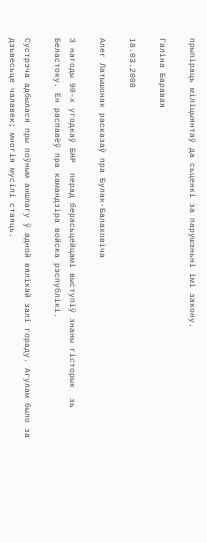прыпіраць міліцыянтаў да сьценкі за парушэньні імі закону.

Галіна Баравая

18.03.2008

Алег Латышонак расказаў пра Булак-Балаховіча

З нагоды 90-х угодкаў БНР  перад берасьцейцамі выступіў знаны гісторык  зь Беластоку. Ён распавёў пра камандзіра войска рэспублікі.

Сустрэча адбылася пры поўным аншлагу ў адной вялікай залі гораду. Агулам было за дзьвесьце чалавек; многія мусілі стаяць.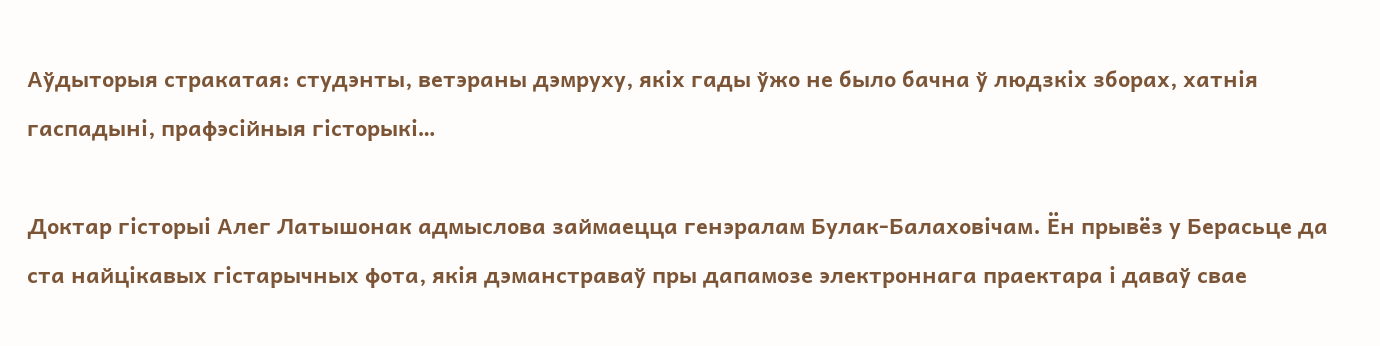Аўдыторыя стракатая: студэнты, ветэраны дэмруху, якіх гады ўжо не было бачна ў людзкіх зборах, хатнія гаспадыні, прафэсійныя гісторыкі…

Доктар гісторыі Алег Латышонак адмыслова займаецца генэралам Булак-Балаховічам. Ён прывёз у Берасьце да ста найцікавых гістарычных фота, якія дэманстраваў пры дапамозе электроннага праектара і даваў свае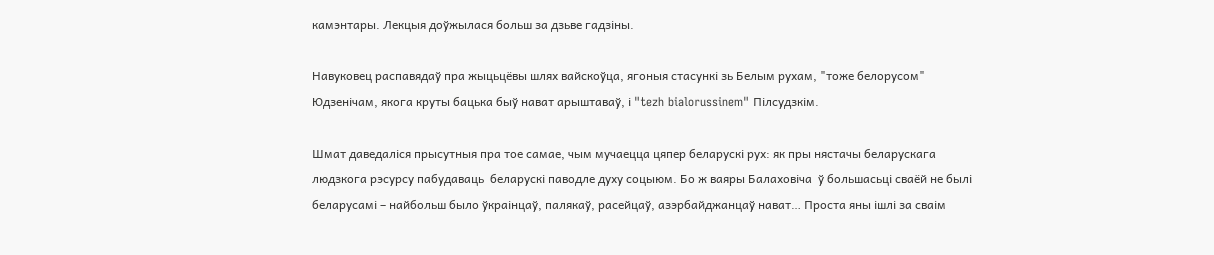камэнтары. Лекцыя доўжылася больш за дзьве гадзіны.

Навуковец распавядаў пра жыцьцёвы шлях вайскоўца, ягоныя стасункі зь Белым рухам, "тоже белорусом" Юдзенічам, якога круты бацька быў нават арыштаваў, і "tezh bialorussinem" Пілсудзкім.

Шмат даведаліся прысутныя пра тое самае, чым мучаецца цяпер беларускі рух: як пры нястачы беларускага людзкога рэсурсу пабудаваць  беларускі паводле духу соцыюм. Бо ж ваяры Балаховіча  ў большасьці сваёй не былі беларусамі – найбольш было ўкраінцаў, палякаў, расейцаў, азэрбайджанцаў нават… Проста яны ішлі за сваім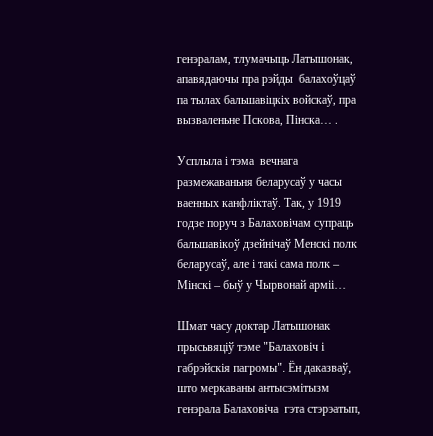генэралам, тлумачыць Латышонак, апавядаючы пра рэйды  балахоўцаў па тылах бальшавіцкіх войскаў, пра вызваленьне Пскова, Пінска… .

Усплыла і тэма  вечнага размежаваньня беларусаў у часы ваенных канфліктаў. Так, у 1919 годзе поруч з Балаховічам супраць бальшавікоў дзейнічаў Менскі полк беларусаў, але і такі сама полк – Мінскі – быў у Чырвонай арміі…

Шмат часу доктар Латышонак прысьвяціў тэме "Балаховіч і габрэйскія пагромы". Ён даказваў, што меркаваны антысэмітызм генэрала Балаховіча  гэта стэрэатып,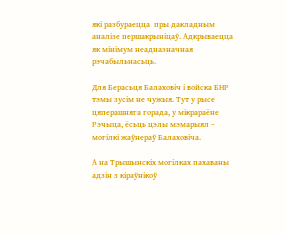які разбураецца  пры дакладным аналізе першакрыніцаў. Адкрываецца як мінімум неадназначная рэчабыльнасьць.

Для Берасьця Балаховіч і войска БНР тэмы зусім не чужыя. Тут у рысе цяперашняга горада, у мікрараёне Рэчыца, ёсьць цэлы мэмарыял – могілкі жаўнераў Балаховіча.

А на Трышынскіх могілках пахаваны адзін з кіраўнікоў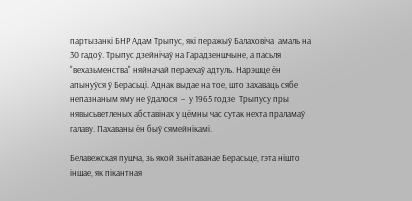партызанкі БНР Адам Трыпус, які перажыў Балаховіча  амаль на 30 гадоў. Трыпус дзейнічаў на Гарадзеншчыне, а пасьля "вехазьменства" няйначай пераехаў адтуль. Нарэшце ён апынуўся ў Берасьці. Аднак выдае на тое, што захаваць сябе непазнаным яму не ўдалося  –  у 1965 годзе  Трыпусу пры нявысьветленых абставінах у цёмны час сутак нехта праламаў галаву. Пахаваны ён быў сямейнікамі.

Белавежская пушча, зь якой зьнітаванае Берасьце, гэта нішто іншае, як пікантная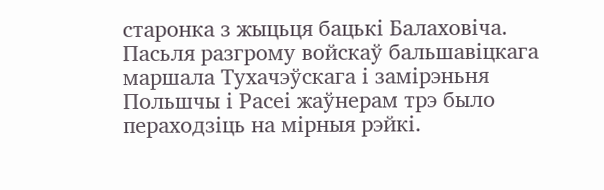старонка з жыцьця бацькі Балаховіча. Пасьля разгрому войскаў бальшавіцкага маршала Тухачэўскага і замірэньня Польшчы і Расеі жаўнерам трэ было пераходзіць на мірныя рэйкі.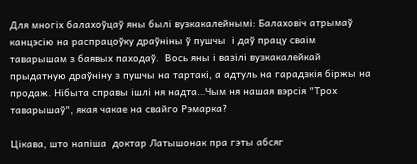Для многіх балахоўцаў яны былі вузкакалейнымі: Балаховіч атрымаў канцэсію на распрацоўку драўніны ў пушчы  і даў працу сваім таварышам з баявых паходаў.  Вось яны і вазілі вузкакалейкай прыдатную драўніну з пушчы на тартакі, а адтуль на гарадзкія біржы на продаж. Нібыта справы ішлі ня надта…Чым ня нашая вэрсія "Трох таварышаў", якая чакае на свайго Рэмарка?

Цікава, што напіша  доктар Латышонак пра гэты абсяг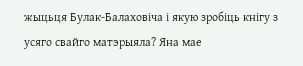жыцьця Булак-Балаховіча і якую зробіць кнігу з усяго свайго матэрыяла? Яна мае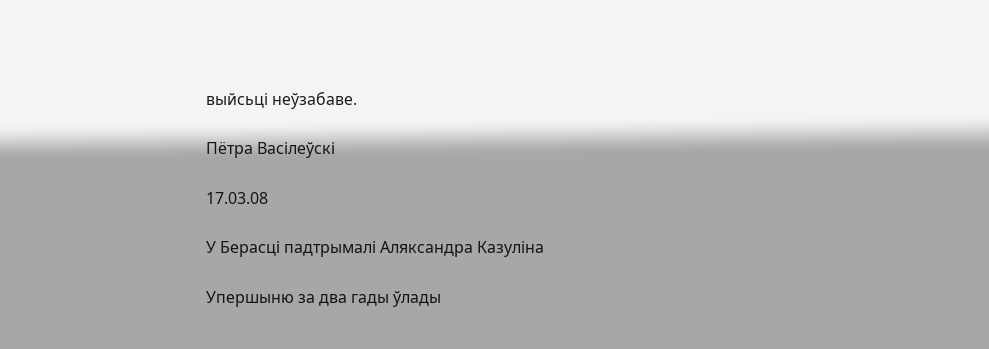выйсьці неўзабаве.

Пётра Васілеўскі

17.03.08

У Берасці падтрымалі Аляксандра Казуліна

Упершыню за два гады ўлады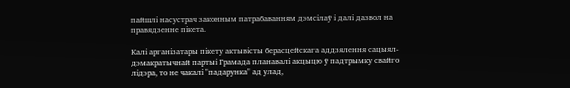пайшлі насустрач законным патрабаванням дэмсілаў і далі дазвол на правядзенне пікета.

Калі арганізатары пікету актывісты берасцейскага аддзялення сацыял-дэмакратычнай партыі Грамада планавалі акцыцю ў падтрымку свайго лідэра, то не чакалі "падарунка" ад улад,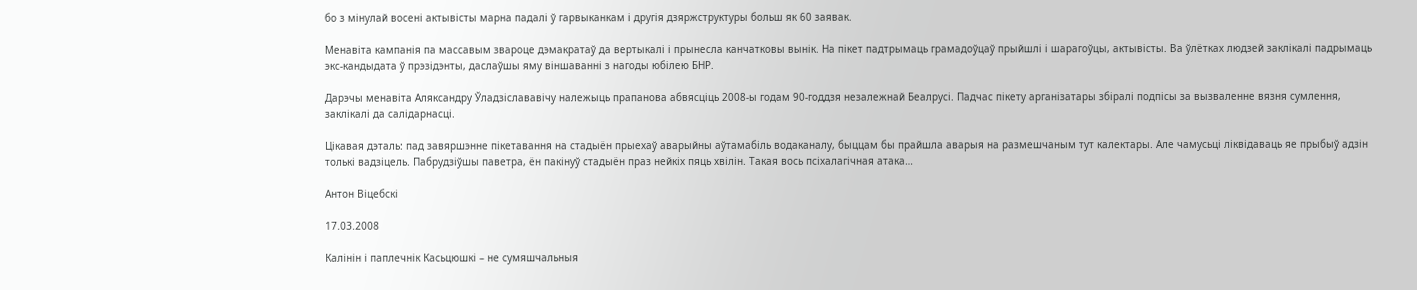бо з мінулай восені актывісты марна падалі ў гарвыканкам і другія дзяржструктуры больш як 60 заявак.

Менавіта кампанія па массавым звароце дэмакратаў да вертыкалі і прынесла канчатковы вынік. На пікет падтрымаць грамадоўцаў прыйшлі і шарагоўцы, актывісты. Ва ўлётках людзей заклікалі падрымаць экс-кандыдата ў прэзідэнты, даслаўшы яму віншаванні з нагоды юбілею БНР.

Дарэчы менавіта Аляксандру Ўладзіслававічу належыць прапанова абвясціць 2008-ы годам 90-годдзя незалежнай Беалрусі. Падчас пікету арганізатары збіралі подпісы за вызваленне вязня сумлення, заклікалі да салідарнасці.

Цікавая дэталь: пад завяршэнне пікетавання на стадыён прыехаў аварыйны аўтамабіль водаканалу, быццам бы прайшла аварыя на размешчаным тут калектары. Але чамусьці ліквідаваць яе прыбыў адзін толькі вадзіцель. Пабрудзіўшы паветра, ён пакінуў стадыён праз нейкіх пяць хвілін. Такая вось псіхалагічная атака…

Антон Віцебскі

17.03.2008

Калінін і паплечнік Касьцюшкі – не сумяшчальныя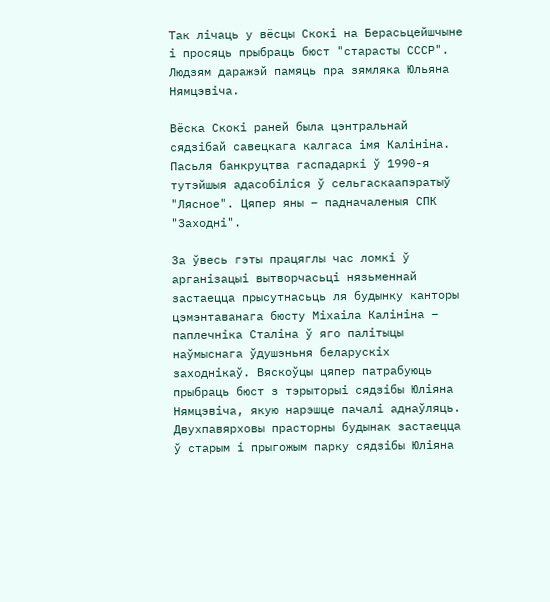Так лічаць у вёсцы Скокі на Берасьцейшчыне і просяць прыбраць бюст "старасты СССР". Людзям даражэй памяць пра зямляка Юльяна Нямцэвіча.

Вёска Скокі раней была цэнтральнай сядзібай савецкага калгаса імя Калініна. Пасьля банкруцтва гаспадаркі ў 1990-я тутэйшыя адасобіліся ў сельгаскаапэратыў "Лясное". Цяпер яны – падначаленыя СПК "Заходні".

За ўвесь гэты працяглы час ломкі ў арганізацыі вытворчасьці нязьменнай застаецца прысутнасьць ля будынку канторы цэмэнтаванага бюсту Міхаіла Калініна – паплечніка Сталіна ў яго палітыцы наўмыснага ўдушэньня беларускіх заходнікаў. Вяскоўцы цяпер патрабуюць прыбраць бюст з тэрыторыі сядзібы Юліяна Нямцэвіча, якую нарэшце пачалі аднаўляць. Двухпавярховы прасторны будынак застаецца ў старым і прыгожым парку сядзібы Юліяна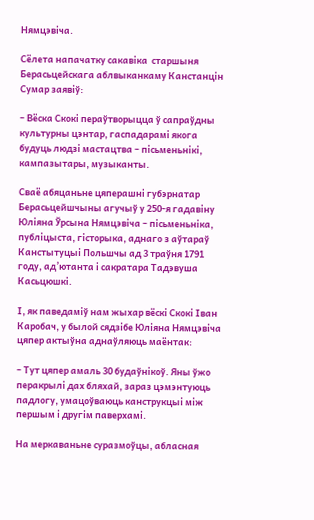Нямцэвіча.

Сёлета напачатку сакавіка  старшыня Берасьцейскага аблвыканкаму Канстанцін Сумар заявіў:

– Вёска Скокі пераўтворыцца ў сапраўдны культурны цэнтар, гаспадарамі якога будуць людзі мастацтва – пісьменьнікі, кампазытары, музыканты.

Сваё абяцаньне цяперашні губэрнатар Берасьцейшчыны агучыў у 250-я гадавіну Юліяна Ўрсына Нямцэвіча – пісьменьніка, публіцыста, гісторыка, аднаго з аўтараў Канстытуцыі Польшчы ад 3 траўня 1791 году, ад’ютанта і сакратара Тадэвуша Касьцюшкі.

І, як паведаміў нам жыхар вёскі Скокі Іван Каробач, у былой сядзібе Юліяна Нямцэвіча цяпер актыўна аднаўляюць маёнтак:

– Тут цяпер амаль 30 будаўнікоў. Яны ўжо перакрылі дах бляхай, зараз цэмэнтуюць падлогу, умацоўваюць канструкцыі між першым і другім паверхамі.

На меркаваньне суразмоўцы, абласная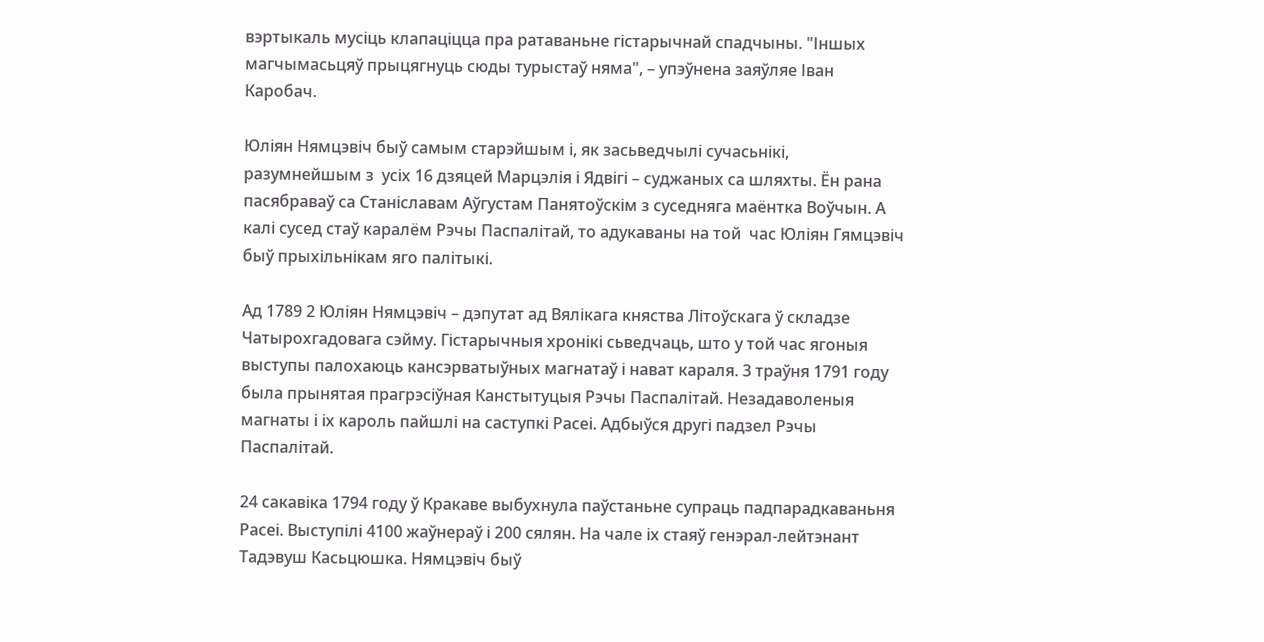вэртыкаль мусіць клапаціцца пра ратаваньне гістарычнай спадчыны. "Іншых магчымасьцяў прыцягнуць сюды турыстаў няма", – упэўнена заяўляе Іван Каробач.

Юліян Нямцэвіч быў самым старэйшым і, як засьведчылі сучасьнікі, разумнейшым з  усіх 16 дзяцей Марцэлія і Ядвігі – суджаных са шляхты. Ён рана пасябраваў са Станіславам Аўгустам Панятоўскім з суседняга маёнтка Воўчын. А калі сусед стаў каралём Рэчы Паспалітай, то адукаваны на той  час Юліян Гямцэвіч быў прыхільнікам яго палітыкі.

Ад 1789 2 Юліян Нямцэвіч – дэпутат ад Вялікага княства Літоўскага ў складзе Чатырохгадовага сэйму. Гістарычныя хронікі сьведчаць, што у той час ягоныя выступы палохаюць кансэрватыўных магнатаў і нават караля. 3 траўня 1791 году была прынятая прагрэсіўная Канстытуцыя Рэчы Паспалітай. Незадаволеныя магнаты і іх кароль пайшлі на саступкі Расеі. Адбыўся другі падзел Рэчы Паспалітай.

24 сакавіка 1794 году ў Кракаве выбухнула паўстаньне супраць падпарадкаваньня Расеі. Выступілі 4100 жаўнераў і 200 сялян. На чале іх стаяў генэрал-лейтэнант Тадэвуш Касьцюшка. Нямцэвіч быў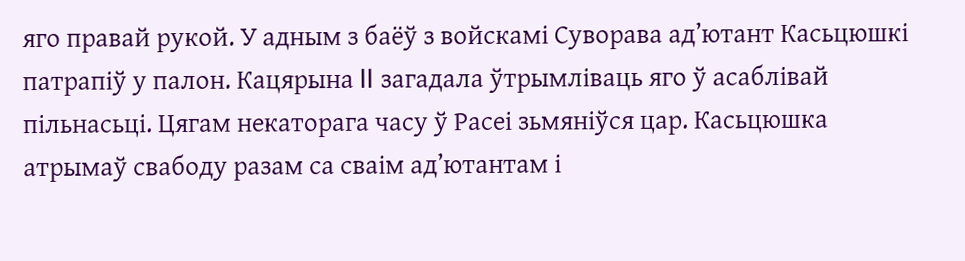яго правай рукой. У адным з баёў з войскамі Суворава ад’ютант Касьцюшкі патрапіў у палон. Кацярына II загадала ўтрымліваць яго ў асаблівай пільнасьці. Цягам некаторага часу ў Расеі зьмяніўся цар. Касьцюшка атрымаў свабоду разам са сваім ад’ютантам і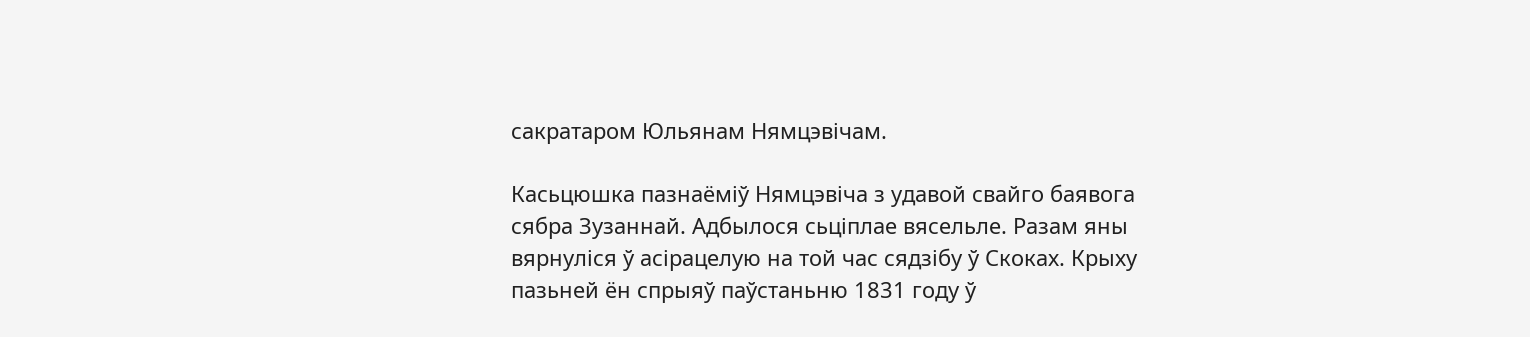сакратаром Юльянам Нямцэвічам.

Касьцюшка пазнаёміў Нямцэвіча з удавой свайго баявога сябра Зузаннай. Адбылося сьціплае вясельле. Разам яны вярнуліся ў асірацелую на той час сядзібу ў Скоках. Крыху пазьней ён спрыяў паўстаньню 1831 году ў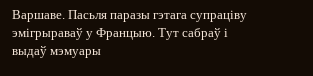Варшаве. Пасьля паразы гэтага супраціву эмігрыраваў у Францыю. Тут сабраў і выдаў мэмуары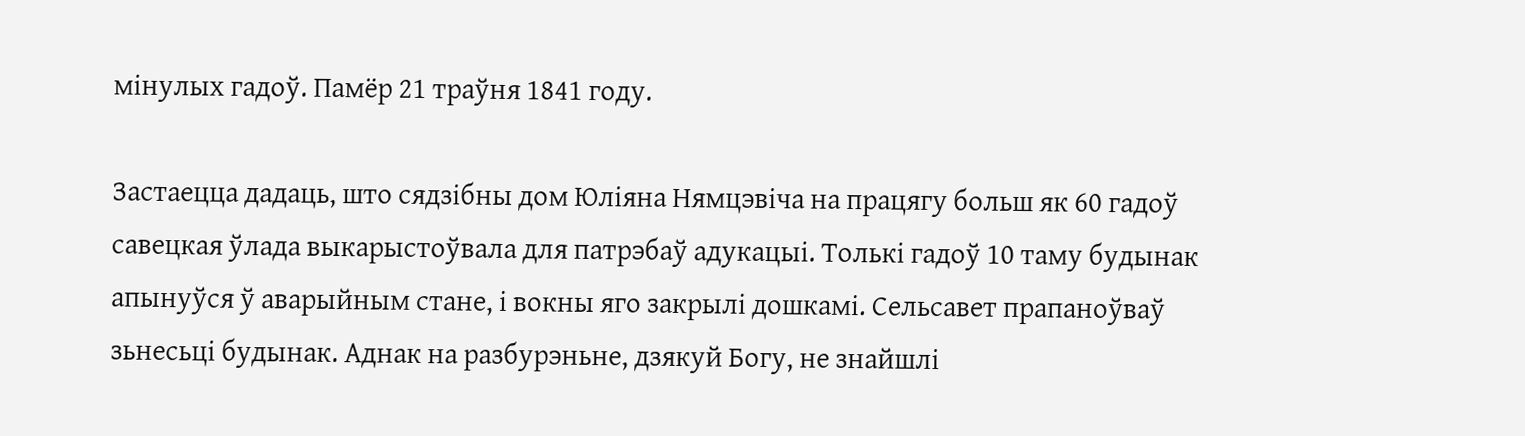мінулых гадоў. Памёр 21 траўня 1841 году.

Застаецца дадаць, што сядзібны дом Юліяна Нямцэвіча на працягу больш як 60 гадоў савецкая ўлада выкарыстоўвала для патрэбаў адукацыі. Толькі гадоў 10 таму будынак апынуўся ў аварыйным стане, і вокны яго закрылі дошкамі. Сельсавет прапаноўваў зьнесьці будынак. Аднак на разбурэньне, дзякуй Богу, не знайшлі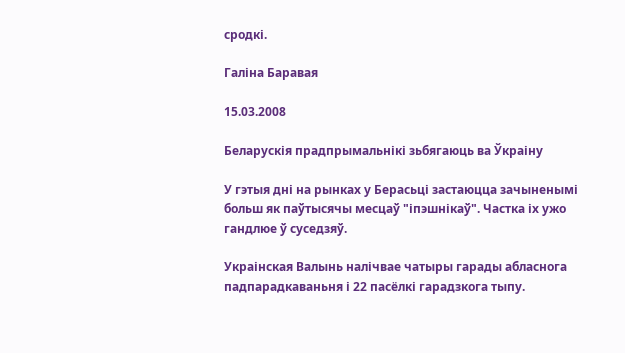сродкі.

Галіна Баравая

15.03.2008

Беларускія прадпрымальнікі зьбягаюць ва Ўкраіну

У гэтыя дні на рынках у Берасьці застаюцца зачыненымі больш як паўтысячы месцаў "іпэшнікаў". Частка іх ужо гандлюе ў суседзяў.

Украінская Валынь налічвае чатыры гарады абласнога падпарадкаваньня і 22 пасёлкі гарадзкога тыпу.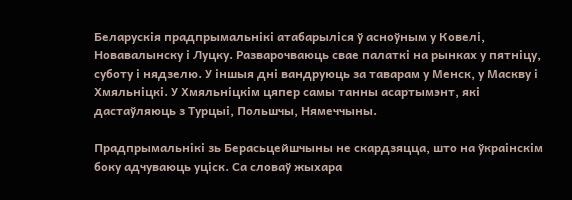Беларускія прадпрымальнікі атабарыліся ў асноўным у Ковелі, Новавалынску і Луцку. Разварочваюць свае палаткі на рынках у пятніцу, суботу і нядзелю. У іншыя дні вандруюць за таварам у Менск, у Маскву і Хмяльніцкі. У Хмяльніцкім цяпер самы танны асартымэнт, які дастаўляюць з Турцыі, Польшчы, Нямеччыны.

Прадпрымальнікі зь Берасьцейшчыны не скардзяцца, што на ўкраінскім боку адчуваюць уціск. Са словаў жыхара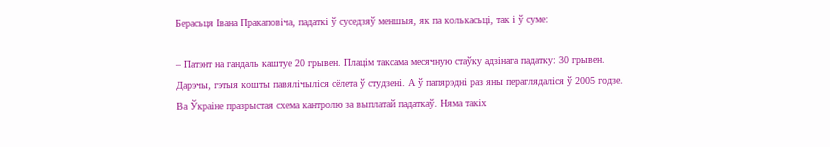Берасьця Івана Пракаповіча, падаткі ў суседзяў меншыя, як па колькасьці, так і ў суме:

– Патэнт на гандаль каштуе 20 грывен. Плацім таксама месячную стаўку адзінага падатку: 30 грывен. Дарэчы, гэтыя кошты павялічыліся сёлета ў студзені. А ў папярэдні раз яны пераглядаліся ў 2005 годзе. Ва Ўкраіне празрыстая схема кантролю за выплатай падаткаў. Няма такіх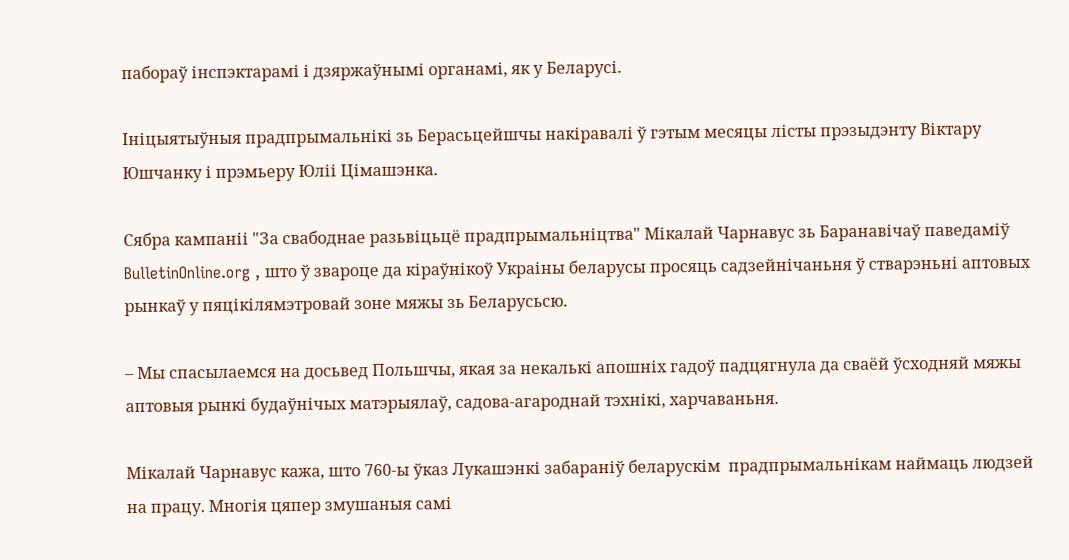пабораў інспэктарамі і дзяржаўнымі органамі, як у Беларусі.

Ініцыятыўныя прадпрымальнікі зь Берасьцейшчы накіравалі ў гэтым месяцы лісты прэзыдэнту Віктару Юшчанку і прэмьеру Юліі Цімашэнка.

Сябра кампаніі "За свабоднае разьвіцьцё прадпрымальніцтва" Мікалай Чарнавус зь Баранавічаў паведаміў BulletinOnline.org , што ў звароце да кіраўнікоў Украіны беларусы просяць садзейнічаньня ў стварэньні аптовых рынкаў у пяцікілямэтровай зоне мяжы зь Беларусьсю.

– Мы спасылаемся на досьвед Польшчы, якая за некалькі апошніх гадоў падцягнула да сваёй ўсходняй мяжы аптовыя рынкі будаўнічых матэрыялаў, садова-агароднай тэхнікі, харчаваньня.

Мікалай Чарнавус кажа, што 760-ы ўказ Лукашэнкі забараніў беларускім  прадпрымальнікам наймаць людзей на працу. Многія цяпер змушаныя самі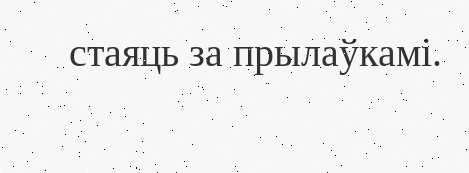стаяць за прылаўкамі.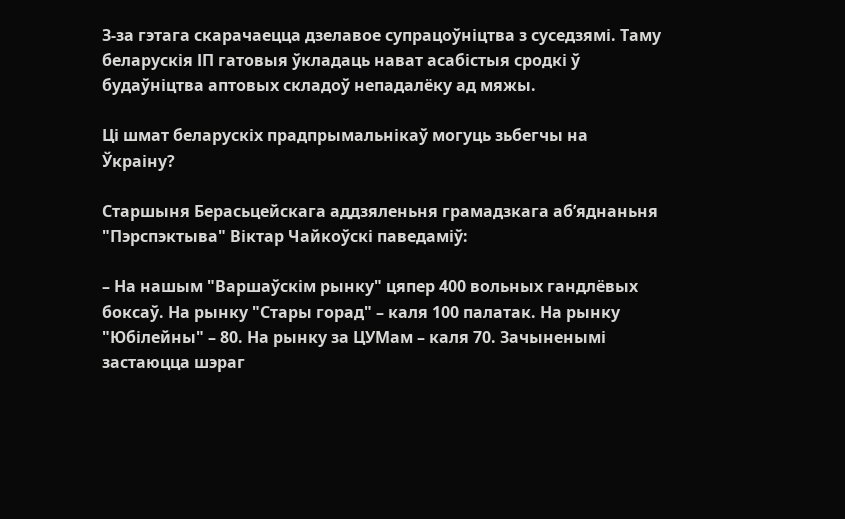З-за гэтага скарачаецца дзелавое супрацоўніцтва з суседзямі. Таму беларускія ІП гатовыя ўкладаць нават асабістыя сродкі ў будаўніцтва аптовых складоў непадалёку ад мяжы.

Ці шмат беларускіх прадпрымальнікаў могуць зьбегчы на Ўкраіну?

Старшыня Берасьцейскага аддзяленьня грамадзкага аб’яднаньня "Пэрспэктыва" Віктар Чайкоўскі паведаміў:

– На нашым "Варшаўскім рынку" цяпер 400 вольных гандлёвых боксаў. На рынку "Стары горад" – каля 100 палатак. На рынку "Юбілейны" – 80. На рынку за ЦУМам – каля 70. Зачыненымі застаюцца шэраг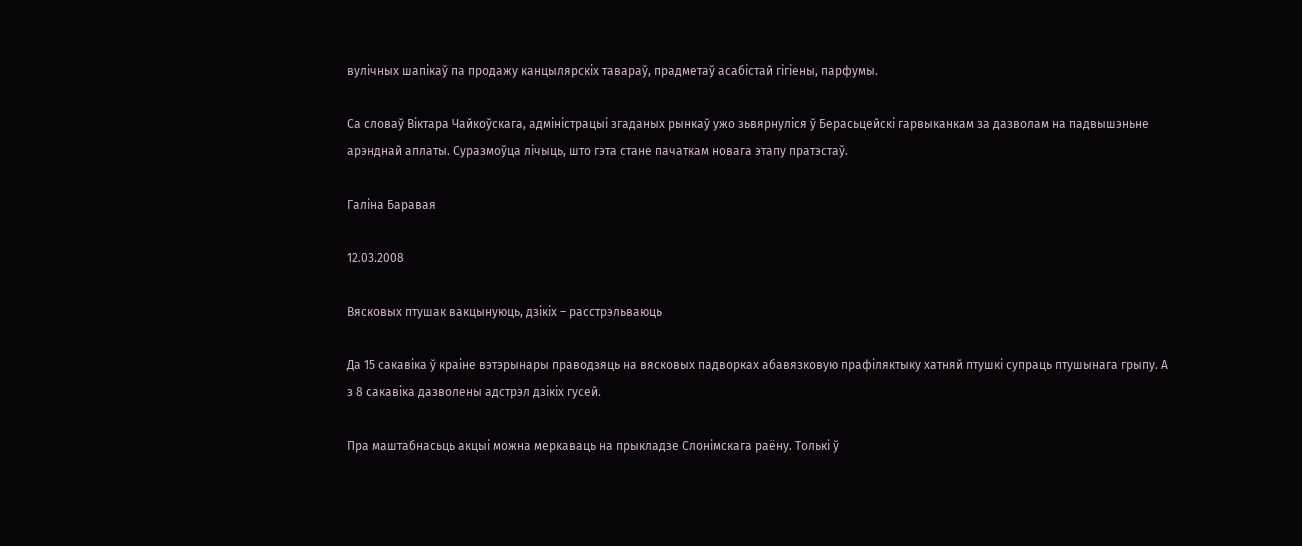вулічных шапікаў па продажу канцылярскіх тавараў, прадметаў асабістай гігіены, парфумы.

Са словаў Віктара Чайкоўскага, адміністрацыі згаданых рынкаў ужо зьвярнуліся ў Берасьцейскі гарвыканкам за дазволам на падвышэньне арэнднай аплаты. Суразмоўца лічыць, што гэта стане пачаткам новага этапу пратэстаў.

Галіна Баравая

12.03.2008

Вясковых птушак вакцынуюць, дзікіх – расстрэльваюць

Да 15 сакавіка ў краіне вэтэрынары праводзяць на вясковых падворках абавязковую прафіляктыку хатняй птушкі супраць птушынага грыпу. А з 8 сакавіка дазволены адстрэл дзікіх гусей.

Пра маштабнасьць акцыі можна меркаваць на прыкладзе Слонімскага раёну. Толькі ў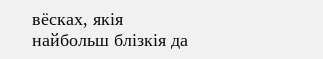вёсках, якія найбольш блізкія да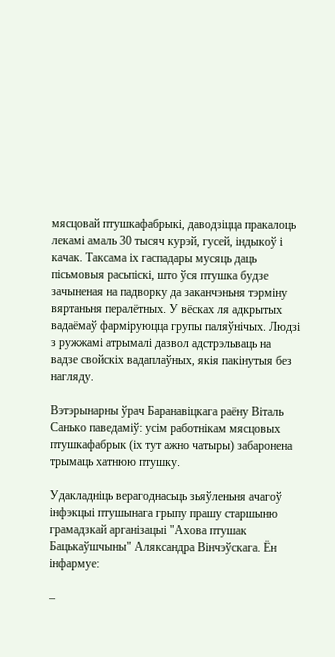мясцовай птушкафабрыкі, даводзіцца пракалоць лекамі амаль 30 тысяч курэй, гусей, індыкоў і качак. Таксама іх гаспадары мусяць даць пісьмовыя расьпіскі, што ўся птушка будзе зачыненая на падворку да заканчэньня тэрміну вяртаньня пералётных. У вёсках ля адкрытых вадаёмаў фарміруюцца групы паляўнічых. Людзі з ружжамі атрымалі дазвол адстрэльваць на вадзе свойскіх вадаплаўных, якія пакінутыя без нагляду.

Вэтэрынарны ўрач Баранавіцкага раёну Віталь Санько паведаміў: усім работнікам мясцовых птушкафабрык (іх тут ажно чатыры) забаронена трымаць хатнюю птушку.

Удакладніць верагоднасьць зьяўленьня ачагоў інфэкцыі птушынага грыпу прашу старшыню грамадзкай арганізацыі "Ахова птушак Бацькаўшчыны" Аляксандра Вінчэўскага. Ён інфармуе:

–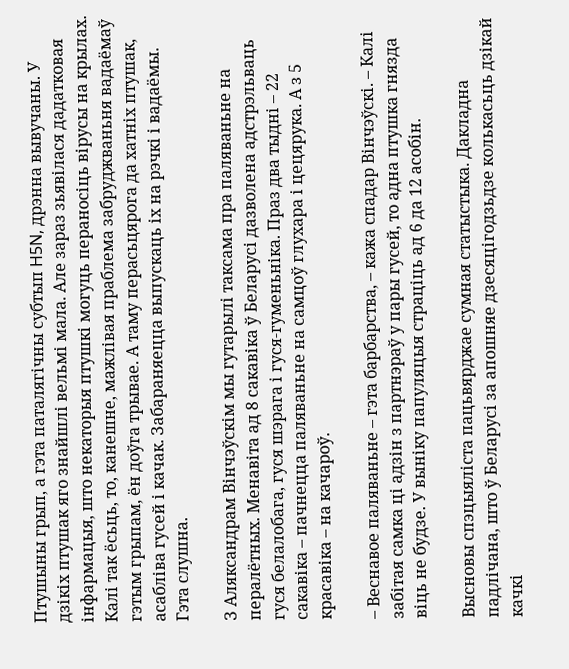Птушыны грып, а гэта паталягічны субтып H5N, дрэнна вывучаны. У дзікіх птушак яго знайшлі вельмі мала. Але зараз зьявілася дадатковая інфармацыя, што некаторыя птушкі могуць пераносіць вірусы на крылах. Калі так ёсьць, то, канешне, мажлівая праблема забруджваньня вадаёмаў гэтым грыпам, ён доўга трывае. А таму перасьцярога да хатніх птушак, асабліва гусей і качак. Забараняецца выпускаць іх на рэчкі і вадаёмы. Гэта слушна.

З Аляксандрам Вінчэўскім мы гутарылі таксама пра паляваньне на пералётных. Менавіта ад 8 сакавіка ў Беларусі дазволена адстрэльваць гуся белалобага, гуся шэрага і гуся-гуменьніка. Праз два тыдні – 22 сакавіка – пачнецца паляваньне на самцоў глухара і цецярука. А з 5 красавіка – на качароў.

– Веснавое паляваньне – гэта барбарства, – кажа спадар Вінчэўскі. – Калі забітая самка ці адзін з партнэраў у пары гусей, то адна птушка гнязда віць не будзе. У выніку папуляцыя страціць ад 6 да 12 асобін.

Высновы спэцыяліста пацьвярджае сумная статыстыка. Дакладна падлічана, што ў Беларусі за апошняе дзесяцігодзьдзе колькасьць дзікай качкі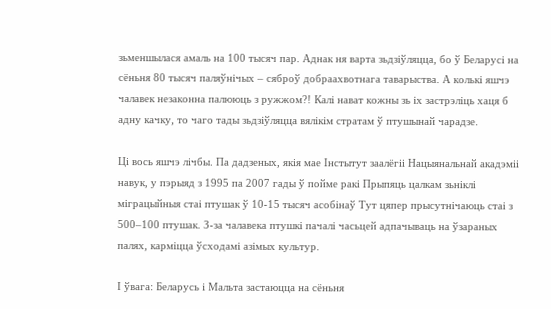зьменшылася амаль на 100 тысяч пар. Аднак ня варта зьдзіўляцца, бо ў Беларусі на сёньня 80 тысяч паляўнічых – сяброў добраахвотнага таварыства. А колькі яшчэ чалавек незаконна палююць з ружжом?! Калі нават кожны зь іх застрэліць хаця б адну качку, то чаго тады зьдзіўляцца вялікім стратам ў птушынай чарадзе.

Ці вось яшчэ лічбы. Па дадзеных, якія мае Інстытут заалёгіі Нацыянальнай акадэміі навук, у пэрыяд з 1995 па 2007 гады ў пойме ракі Прыпяць цалкам зьніклі міграцыйныя стаі птушак ў 10-15 тысяч асобінаў Тут цяпер прысутнічаюць стаі з 500–100 птушак. З-за чалавека птушкі пачалі часьцей адпачываць на ўзараных палях, карміцца ўсходамі азімых культур.

І ўвага: Беларусь і Мальта застаюцца на сёньня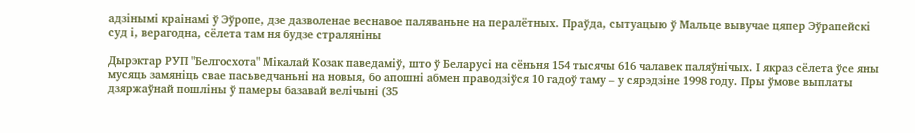адзінымі краінамі ў Эўропе, дзе дазволенае веснавое паляваньне на пералётных. Праўда, сытуацыю ў Мальце вывучае цяпер Эўрапейскі суд і, верагодна, сёлета там ня будзе страляніны

Дырэктар РУП "Белгосхота" Мікалай Козак паведаміў, што ў Беларусі на сёньня 154 тысячы 616 чалавек паляўнічых. І якраз сёлета ўсе яны мусяць замяніць свае пасьведчаньні на новыя, бо апошні абмен праводзіўся 10 гадоў таму – у сярэдзіне 1998 году. Пры ўмове выплаты дзяржаўнай пошліны ў памеры базавай велічыні (35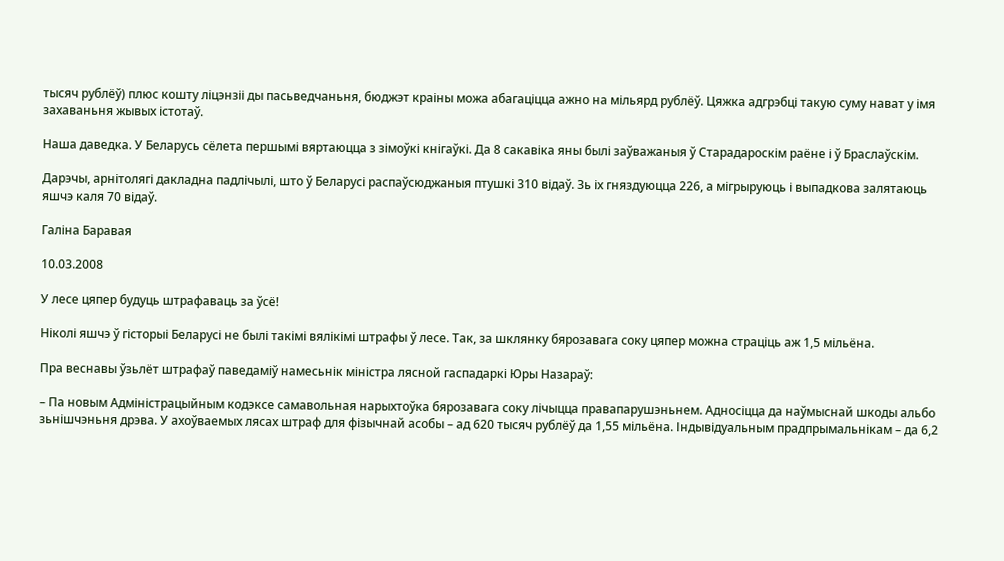тысяч рублёў) плюс кошту ліцэнзіі ды пасьведчаньня, бюджэт краіны можа абагаціцца ажно на мільярд рублёў. Цяжка адгрэбці такую суму нават у імя захаваньня жывых істотаў.

Наша даведка. У Беларусь сёлета першымі вяртаюцца з зімоўкі кнігаўкі. Да 8 сакавіка яны былі заўважаныя ў Старадароскім раёне і ў Браслаўскім.

Дарэчы, арнітолягі дакладна падлічылі, што ў Беларусі распаўсюджаныя птушкі 310 відаў. Зь іх гняздуюцца 226, а мігрыруюць і выпадкова залятаюць яшчэ каля 70 відаў.

Галіна Баравая

10.03.2008

У лесе цяпер будуць штрафаваць за ўсё!

Ніколі яшчэ ў гісторыі Беларусі не былі такімі вялікімі штрафы ў лесе. Так, за шклянку бярозавага соку цяпер можна страціць аж 1,5 мільёна.

Пра веснавы ўзьлёт штрафаў паведаміў намесьнік міністра лясной гаспадаркі Юры Назараў:

– Па новым Адміністрацыйным кодэксе самавольная нарыхтоўка бярозавага соку лічыцца правапарушэньнем. Адносіцца да наўмыснай шкоды альбо зьнішчэньня дрэва. У ахоўваемых лясах штраф для фізычнай асобы – ад 620 тысяч рублёў да 1,55 мільёна. Індывідуальным прадпрымальнікам – да 6,2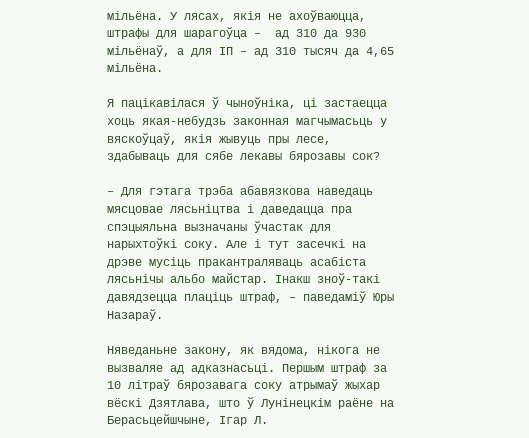мільёна. У лясах, якія не ахоўваюцца, штрафы для шарагоўца –  ад 310 да 930 мільёнаў, а для ІП – ад 310 тысяч да 4,65 мільёна.

Я пацікавілася ў чыноўніка, ці застаецца хоць якая-небудзь законная магчымасьць у вяскоўцаў, якія жывуць пры лесе, здабываць для сябе лекавы бярозавы сок?

– Для гэтага трэба абавязкова наведаць мясцовае лясьніцтва і даведацца пра спэцыяльна вызначаны ўчастак для нарыхтоўкі соку. Але і тут засечкі на дрэве мусіць пракантраляваць асабіста лясьнічы альбо майстар. Інакш зноў-такі давядзецца плаціць штраф, – паведаміў Юры Назараў.

Няведаньне закону, як вядома, нікога не вызваляе ад адказнасьці. Першым штраф за 10 літраў бярозавага соку атрымаў жыхар вёскі Дзятлава, што ў Лунінецкім раёне на Берасьцейшчыне, Ігар Л.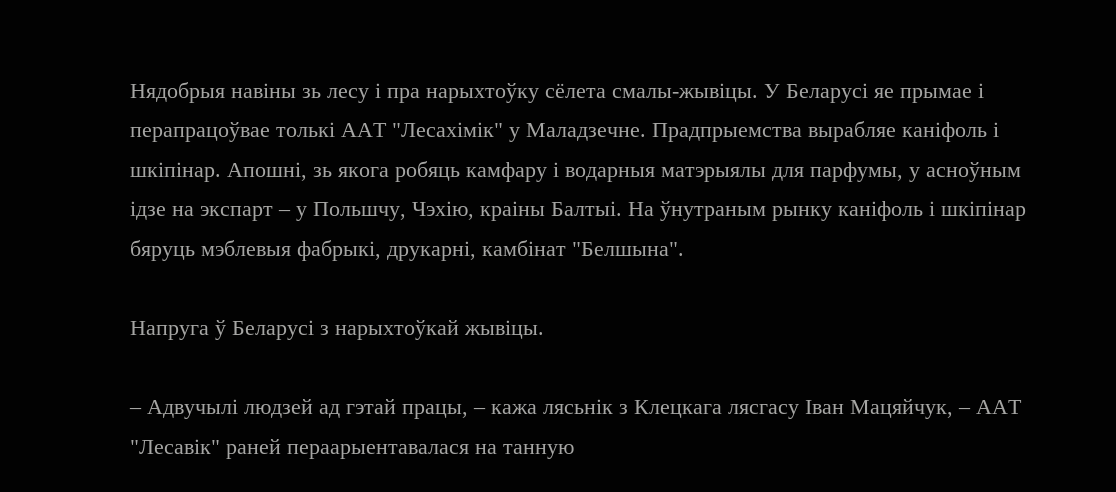Нядобрыя навіны зь лесу і пра нарыхтоўку сёлета смалы-жывіцы. У Беларусі яе прымае і перапрацоўвае толькі ААТ "Лесахімік" у Маладзечне. Прадпрыемства вырабляе каніфоль і шкіпінар. Апошні, зь якога робяць камфару і водарныя матэрыялы для парфумы, у асноўным ідзе на экспарт – у Польшчу, Чэхію, краіны Балтыі. На ўнутраным рынку каніфоль і шкіпінар бяруць мэблевыя фабрыкі, друкарні, камбінат "Белшына".

Напруга ў Беларусі з нарыхтоўкай жывіцы.

– Адвучылі людзей ад гэтай працы, – кажа лясьнік з Клецкага лясгасу Іван Мацяйчук, – ААТ "Лесавік" раней пераарыентавалася на танную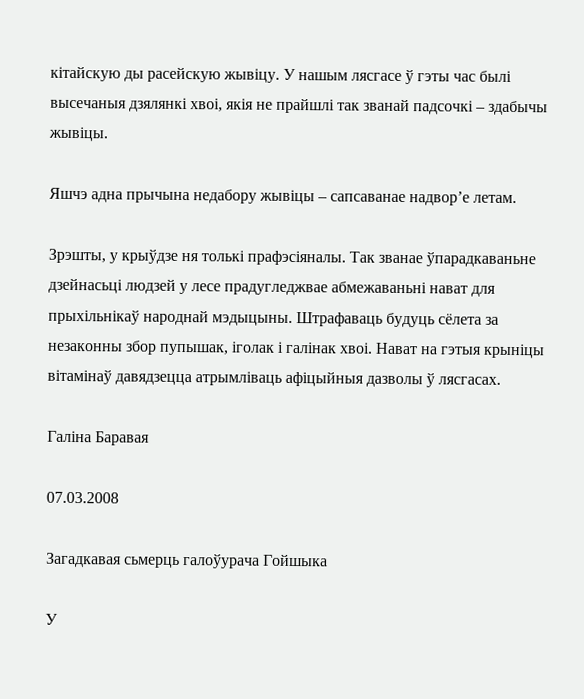кітайскую ды расейскую жывіцу. У нашым лясгасе ў гэты час былі высечаныя дзялянкі хвоі, якія не прайшлі так званай падсочкі – здабычы жывіцы.

Яшчэ адна прычына недабору жывіцы – сапсаванае надвор’е летам.

Зрэшты, у крыўдзе ня толькі прафэсіяналы. Так званае ўпарадкаваньне дзейнасьці людзей у лесе прадугледжвае абмежаваньні нават для прыхільнікаў народнай мэдыцыны. Штрафаваць будуць сёлета за незаконны збор пупышак, іголак і галінак хвоі. Нават на гэтыя крыніцы вітамінаў давядзецца атрымліваць афіцыйныя дазволы ў лясгасах.

Галіна Баравая

07.03.2008

Загадкавая сьмерць галоўурача Гойшыка

У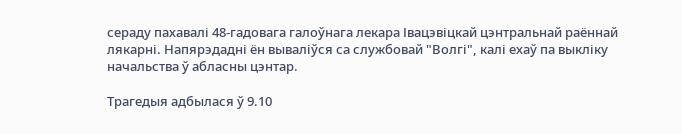сераду пахавалі 48-гадовага галоўнага лекара Івацэвіцкай цэнтральнай раённай лякарні. Напярэдадні ён вываліўся са службовай "Волгі", калі ехаў па выкліку начальства ў абласны цэнтар.

Трагедыя адбылася ў 9.10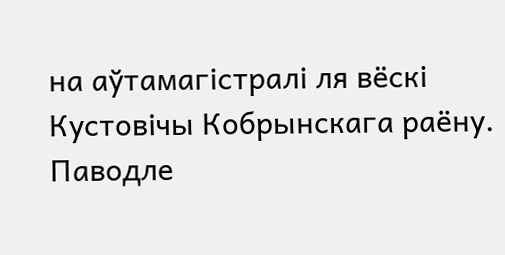на аўтамагістралі ля вёскі Кустовічы Кобрынскага раёну. Паводле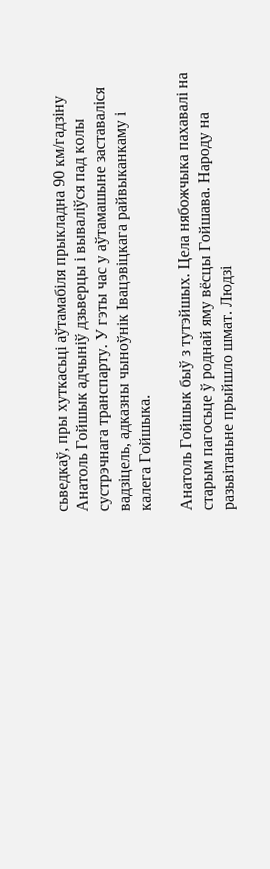сьведкаў, пры хуткасьці аўтамабіля прыкладна 90 км/гадзіну Анатоль Гойшык адчыніў дзьверцы і вываліўся пад колы сустрэчнага транспарту. У гэты час у аўтамашыне заставаліся вадзіцель, адказны чыноўнік Івацэвіцкага райвыканкаму і калега Гойшыка.

Анатоль Гойшык быў з тутэйшых. Цела нябожчыка пахавалі на старым пагосьце ў роднай яму вёсцы Гойшава. Народу на разьвітаньне прыйшло шмат. Людзі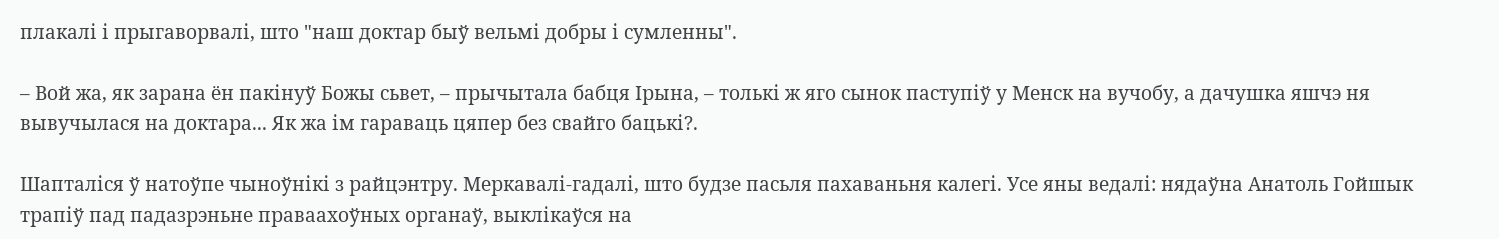плакалі і прыгаворвалі, што "наш доктар быў вельмі добры і сумленны".

– Вой жа, як зарана ён пакінуў Божы сьвет, – прычытала бабця Ірына, – толькі ж яго сынок паступіў у Менск на вучобу, а дачушка яшчэ ня вывучылася на доктара... Як жа ім гараваць цяпер без свайго бацькі?.

Шапталіся ў натоўпе чыноўнікі з райцэнтру. Меркавалі-гадалі, што будзе пасьля пахаваньня калегі. Усе яны ведалі: нядаўна Анатоль Гойшык трапіў пад падазрэньне праваахоўных органаў, выклікаўся на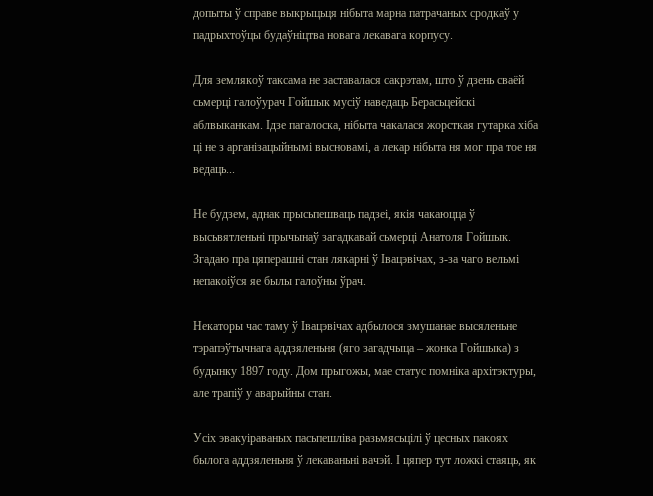допыты ў справе выкрыцьця нібыта марна патрачаных сродкаў у падрыхтоўцы будаўніцтва новага лекавага корпусу.

Для землякоў таксама не заставалася сакрэтам, што ў дзень сваёй сьмерці галоўурач Гойшык мусіў наведаць Берасьцейскі аблвыканкам. Ідзе пагалоска, нібыта чакалася жорсткая гутарка хіба ці не з арганізацыйнымі высновамі, а лекар нібыта ня мог пра тое ня ведаць...

Не будзем, аднак прысьпешваць падзеі, якія чакаюцца ў высьвятленьні прычынаў загадкавай сьмерці Анатоля Гойшык. Згадаю пра цяперашні стан лякарні ў Івацэвічах, з-за чаго вельмі непакоіўся яе былы галоўны ўрач.

Некаторы час таму ў Івацэвічах адбылося змушанае высяленьне тэрапэўтычнага аддзяленьня (яго загадчыца – жонка Гойшыка) з будынку 1897 году. Дом прыгожы, мае статус помніка архітэктуры, але трапіў у аварыйны стан.

Усіх эвакуіраваных пасьпешліва разьмясьцілі ў цесных пакоях былога аддзяленьня ў лекаваньні вачэй. І цяпер тут ложкі стаяць, як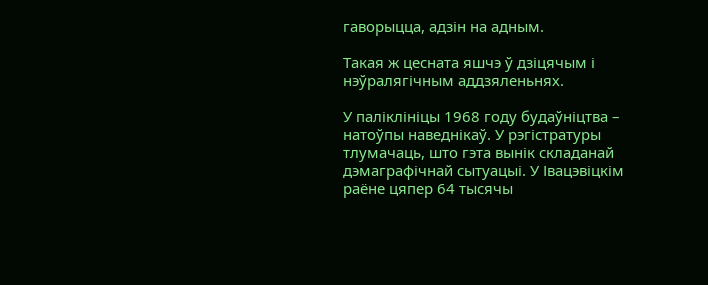гаворыцца, адзін на адным.

Такая ж цесната яшчэ ў дзіцячым і нэўралягічным аддзяленьнях.

У паліклініцы 1968 году будаўніцтва – натоўпы наведнікаў. У рэгістратуры тлумачаць, што гэта вынік складанай дэмаграфічнай сытуацыі. У Івацэвіцкім  раёне цяпер 64 тысячы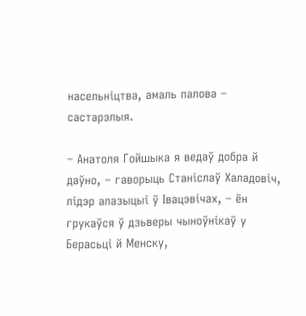насельніцтва, амаль палова – састарэлыя.

– Анатоля Гойшыка я ведаў добра й даўно, – гаворыць Станіслаў Халадовіч, лідэр апазыцыі ў Івацэвічах, – ён грукаўся ў дзьверы чыноўнікаў у Берасьці й Менску,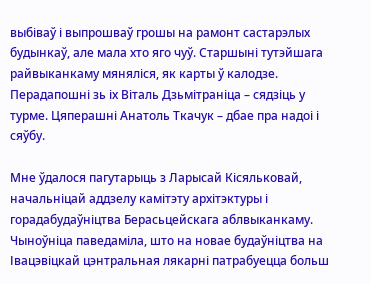выбіваў і выпрошваў грошы на рамонт састарэлых будынкаў, але мала хто яго чуў. Старшыні тутэйшага райвыканкаму мяняліся, як карты ў калодзе. Перадапошні зь іх Віталь Дзьмітраніца – сядзіць у турме. Цяперашні Анатоль Ткачук – дбае пра надоі і сяўбу.

Мне ўдалося пагутарыць з Ларысай Кісяльковай, начальніцай аддзелу камітэту архітэктуры і горадабудаўніцтва Берасьцейскага аблвыканкаму. Чыноўніца паведаміла, што на новае будаўніцтва на Івацэвіцкай цэнтральная лякарні патрабуецца больш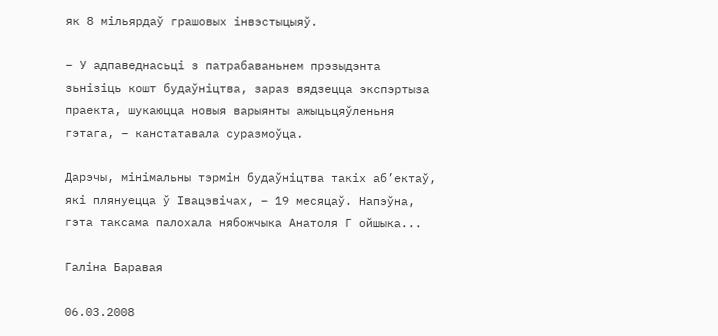як 8 мільярдаў грашовых інвэстыцыяў.

– У адпаведнасьці з патрабаваньнем прэзыдэнта зьнізіць кошт будаўніцтва, зараз вядзецца экспэртыза праекта, шукаюцца новыя варыянты ажыцьцяўленьня гэтага, – канстатавала суразмоўца.

Дарэчы, мінімальны тэрмін будаўніцтва такіх аб’ектаў, які плянуецца ў Івацэвічах, – 19 месяцаў. Напэўна, гэта таксама палохала нябожчыка Анатоля Г ойшыка...

Галіна Баравая

06.03.2008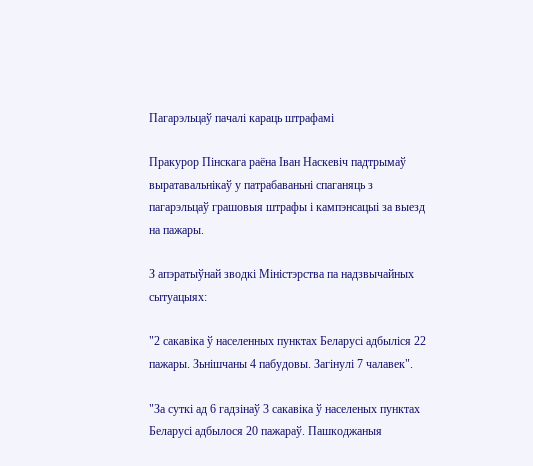Пагарэльцаў пачалі караць штрафамі

Пракурор Пінскага раёна Іван Наскевіч падтрымаў выратавальнікаў у патрабаваньні спаганяць з пагарэльцаў грашовыя штрафы і кампэнсацыі за выезд на пажары.

З апэратыўнай зводкі Міністэрства па надзвычайных сытуацыях:

"2 сакавіка ў населенных пунктах Беларусі адбыліся 22 пажары. Зьнішчаны 4 пабудовы. Загінулі 7 чалавек".

"За суткі ад 6 гадзінаў 3 сакавіка ў населеных пунктах Беларусі адбылося 20 пажараў. Пашкоджаныя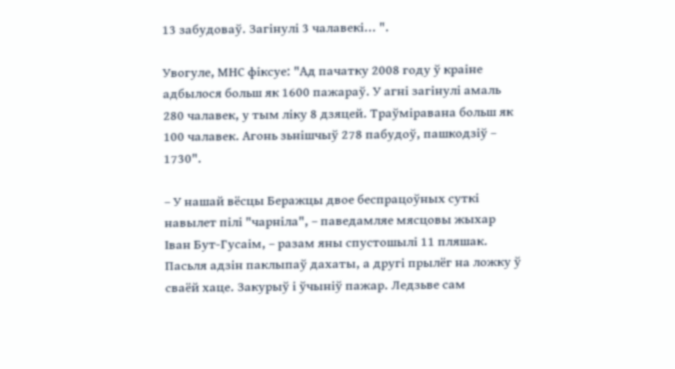13 забудоваў. Загінулі 3 чалавекі... ".

Увогуле, МНС фіксуе: "Ад пачатку 2008 году ў краіне адбылося больш як 1600 пажараў. У агні загінулі амаль 280 чалавек, у тым ліку 8 дзяцей. Траўміравана больш як 100 чалавек. Агонь зьнішчыў 278 пабудоў, пашкодзіў – 1730".

– У нашай вёсцы Беражцы двое беспрацоўных суткі навылет пілі "чарніла", – паведамляе мясцовы жыхар Іван Бут-Гусаім, – разам яны спустошылі 11 пляшак. Пасьля адзін паклыпаў дахаты, а другі прылёг на ложку ў сваёй хаце. Закурыў і ўчыніў пажар. Ледзьве сам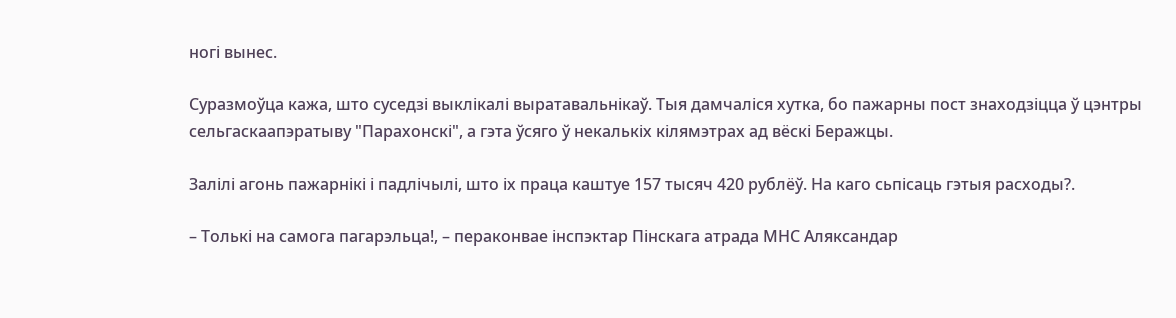ногі вынес.

Суразмоўца кажа, што суседзі выклікалі выратавальнікаў. Тыя дамчаліся хутка, бо пажарны пост знаходзіцца ў цэнтры сельгаскаапэратыву "Парахонскі", а гэта ўсяго ў некалькіх кілямэтрах ад вёскі Беражцы.

Залілі агонь пажарнікі і падлічылі, што іх праца каштуе 157 тысяч 420 рублёў. На каго сьпісаць гэтыя расходы?.

– Толькі на самога пагарэльца!, – пераконвае інспэктар Пінскага атрада МНС Аляксандар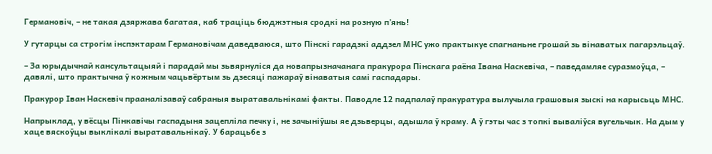Германовіч, – не такая дзяржава багатая, каб траціць бюджэтныя сродкі на розную п'янь!

У гутарцы са строгім інспэктарам Германовічам даведваюся, што Пінскі гарадзкі аддзел МНС ужо практыкуе спагнаньне грошай зь вінаватых пагарэльцаў.

– За юрыдычнай кансультацыяй і парадай мы зьвярнуліся да новапрызначанага пракурора Пінскага раёна Івана Наскевіча, – паведамляе суразмоўца, – давялі, што практычна ў кожным чацьвёртым зь дзесяці пажараў вінаватыя самі гаспадары.

Пракурор Іван Наскевіч прааналізаваў сабраныя выратавальнікамі факты. Паводле 12 падпалаў пракуратура вылучыла грашовыя зыскі на карысьць МНС.

Напрыклад, у вёсцы Пінкавічы гаспадыня зацепліла печку і, не зачыніўшы яе дзьверцы, адышла ў краму. А ў гэты час з топкі вываліўся вугельчык. На дым у хаце вяскоўцы выклікалі выратавальнікаў. У барацьбе з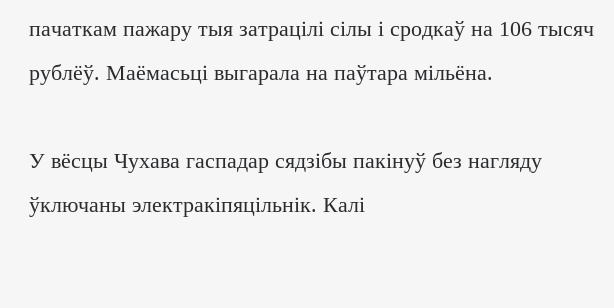пачаткам пажару тыя затрацілі сілы і сродкаў на 106 тысяч рублёў. Маёмасьці выгарала на паўтара мільёна.

У вёсцы Чухава гаспадар сядзібы пакінуў без нагляду ўключаны электракіпяцільнік. Калі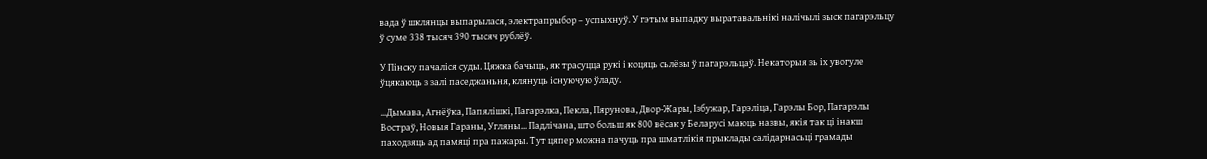вада ў шклянцы выпарылася, электрапрыбор – успыхнуў. У гэтым выпадку выратавальнікі налічылі зыск пагарэльцу ў суме 338 тысяч 390 тысяч рублёў.

У Пінску пачаліся суды. Цяжка бачыць, як трасуцца рукі і коцяць сьлёзы ў пагарэльцаў. Некаторыя зь іх увогуле ўцякаюць з залі паседжаньня, клянуць існуючую ўладу.

...Дымава, Агнёўка, Папялішкі, Пагарэлка, Пекла, Пярунова, Двор-Жары, Ізбужар, Гарэліца, Гарэлы Бор, Пагарэлы Востраў, Новыя Гараны, Угляны... Падлічана, што больш як 800 вёсак у Беларусі маюць назвы, якія так ці інакш паходзяць ад памяці пра пажары. Тут цяпер можна пачуць пра шматлікія прыклады салідарнасьці грамады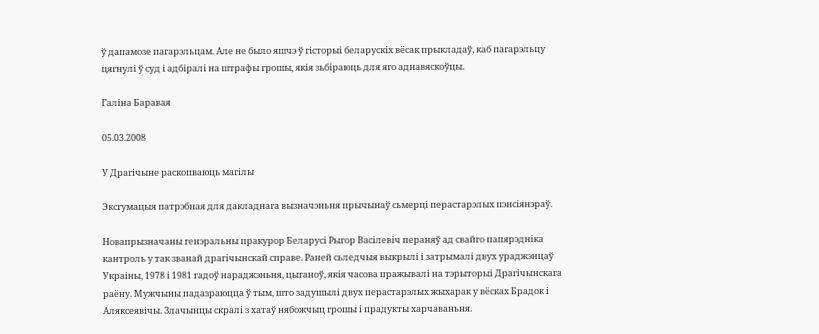ў дапамозе пагарэльцам. Але не было яшчэ ў гісторыі беларускіх вёсак прыкладаў, каб пагарэльцу цягнулі ў суд і адбіралі на штрафы грошы, якія зьбіраюць для яго аднавяскоўцы.

Галіна Баравая

05.03.2008

У Драгічыне раскопваюць магілы

Эксгумацыя патрэбная для дакладнага вызначэньня прычынаў сьмерці перастарэлых пэнсіянэраў.

Новапрызначаны генэральны пракурор Беларусі Рыгор Васілевіч пераняў ад свайго папярэдніка кантроль у так званай драгічынскай справе. Раней сьледчыя выкрылі і затрымалі двух ураджэнцаў Украіны, 1978 і 1981 гадоў нараджэньня, цыганоў, якія часова пражывалі на тэрыторыі Драгічынскага раёну. Мужчыны падазраюцца ў тым, што задушылі двух перастарэлых жыхарак у вёсках Брадок і Аляксеявічы. Злачынцы скралі з хатаў нябожчыц грошы і прадукты харчаваньня.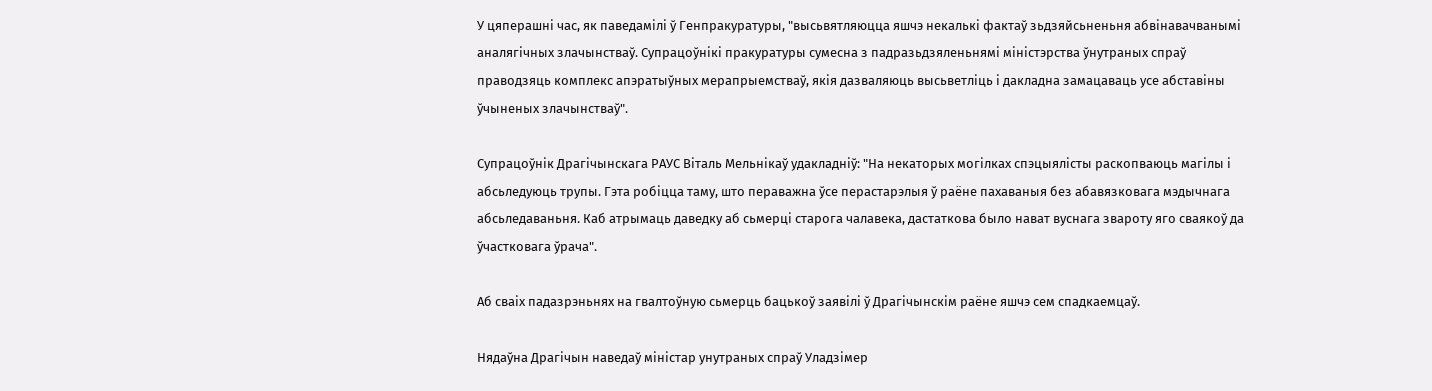У цяперашні час, як паведамілі ў Генпракуратуры, "высьвятляюцца яшчэ некалькі фактаў зьдзяйсьненьня абвінавачванымі аналягічных злачынстваў. Супрацоўнікі пракуратуры сумесна з падразьдзяленьнямі міністэрства ўнутраных спраў праводзяць комплекс апэратыўных мерапрыемстваў, якія дазваляюць высьветліць і дакладна замацаваць усе абставіны ўчыненых злачынстваў".

Супрацоўнік Драгічынскага РАУС Віталь Мельнікаў удакладніў: "На некаторых могілках спэцыялісты раскопваюць магілы і абсьледуюць трупы. Гэта робіцца таму, што пераважна ўсе перастарэлыя ў раёне пахаваныя без абавязковага мэдычнага абсьледаваньня. Каб атрымаць даведку аб сьмерці старога чалавека, дастаткова было нават вуснага звароту яго сваякоў да ўчастковага ўрача".

Аб сваіх падазрэньнях на гвалтоўную сьмерць бацькоў заявілі ў Драгічынскім раёне яшчэ сем спадкаемцаў.

Нядаўна Драгічын наведаў міністар унутраных спраў Уладзімер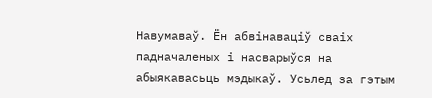Навумаваў. Ён абвінаваціў сваіх падначаленых і насварыўся на абыякавасьць мэдыкаў. Усьлед за гэтым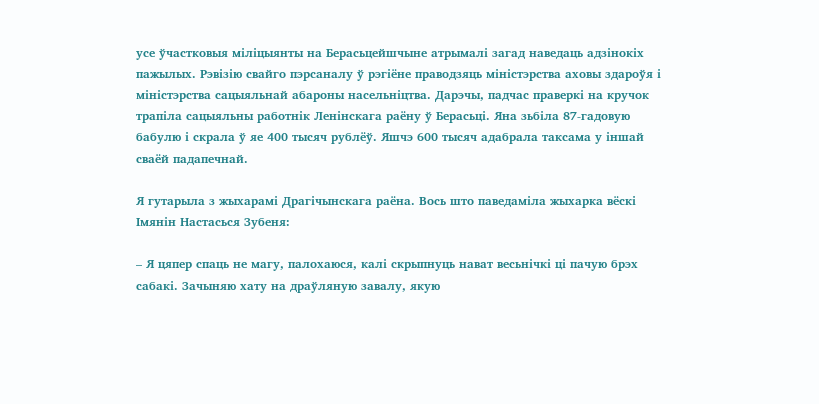усе ўчастковыя міліцыянты на Берасьцейшчыне атрымалі загад наведаць адзінокіх пажылых. Рэвізію свайго пэрсаналу ў рэгіёне праводзяць міністэрства аховы здароўя і міністэрства сацыяльнай абароны насельніцтва. Дарэчы, падчас праверкі на кручок трапіла сацыяльны работнік Ленінскага раёну ў Берасьці. Яна зьбіла 87-гадовую бабулю і скрала ў яе 400 тысяч рублёў. Яшчэ 600 тысяч адабрала таксама у іншай сваёй падапечнай.

Я гутарыла з жыхарамі Драгічынскага раёна. Вось што паведаміла жыхарка вёскі Імянін Настасься Зубеня:

– Я цяпер спаць не магу, палохаюся, калі скрыпнуць нават весьнічкі ці пачую брэх сабакі. Зачыняю хату на драўляную завалу, якую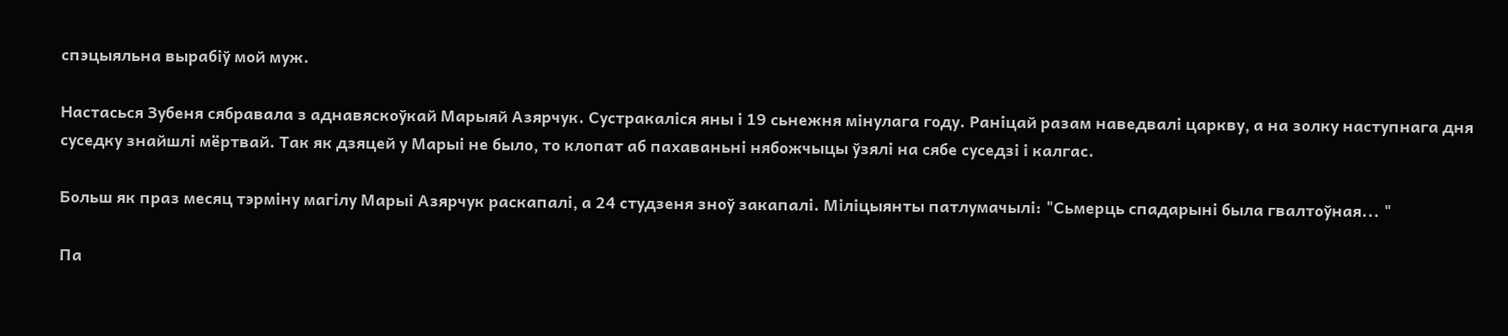спэцыяльна вырабіў мой муж.

Настасься Зубеня сябравала з аднавяскоўкай Марыяй Азярчук. Сустракаліся яны і 19 сьнежня мінулага году. Раніцай разам наведвалі царкву, а на золку наступнага дня суседку знайшлі мёртвай. Так як дзяцей у Марыі не было, то клопат аб пахаваньні нябожчыцы ўзялі на сябе суседзі і калгас.

Больш як праз месяц тэрміну магілу Марыі Азярчук раскапалі, а 24 студзеня зноў закапалі. Міліцыянты патлумачылі: "Сьмерць спадарыні была гвалтоўная... "

Па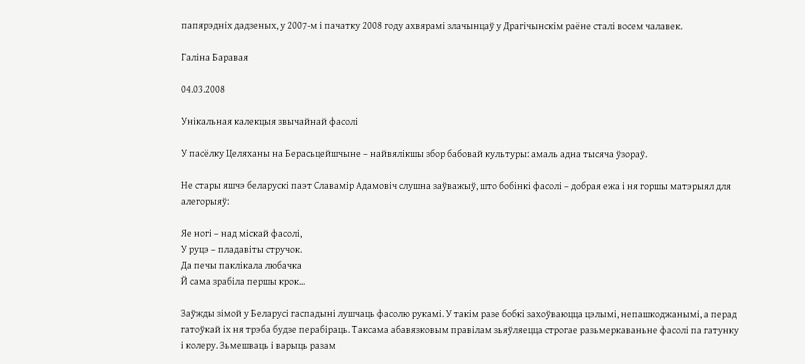папярэдніх дадзеных, у 2007-м і пачатку 2008 году ахвярамі злачынцаў у Драгічынскім раёне сталі восем чалавек.

Галіна Баравая

04.03.2008

Унікальная калекцыя звычайнай фасолі

У пасёлку Целяханы на Берасьцейшчыне – найвялікшы збор бабовай культуры: амаль адна тысяча ўзораў.

Не стары яшчэ беларускі паэт Славамір Адамовіч слушна заўважыў, што бобінкі фасолі – добрая ежа і ня горшы матэрыял для алегорыяў:

Яе ногі – над міскай фасолі,
У руцэ – пладавіты стручок.
Да печы паклікала любачка
Й сама зрабіла першы крок...

Заўжды зімой у Беларусі гаспадыні лушчаць фасолю рукамі. У такім разе бобкі захоўваюцца цэлымі, непашкоджанымі, а перад гатоўкай іх ня трэба будзе перабіраць. Таксама абавязковым правілам зьяўляецца строгае разьмеркаваньне фасолі па гатунку і колеру. Зьмешваць і варыць разам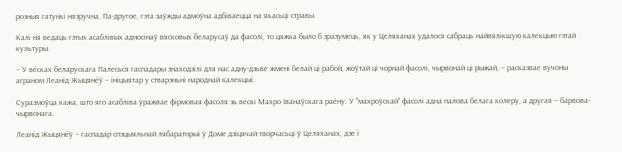розныя гатункі нязручна. Па-другое, гэта заўжды адмоўна адбіваецца на якасьці стравы.

Калі ня ведаць гэтых асаблівых адносінаў вясковых беларусаў да фасолі, то цяжка было б зразумець, як у Целяханах удалося сабраць найвялікшую калекцыю гэтай культуры.

– У вёсках беларускага Палесься гаспадары знаходзілі для нас адну-дзьве жмені белай ці рабой, жоўтай ці чорнай фасолі, чырвонай ці рыжай, – расказвае вучоны аграном Леанід Жыцянёў – ініцыятар у стварэньні народнай калекцыі.

Суразмоўца кажа, што яго асабліва ўражвае фірмовая фасоля зь вёскі Махро Іванаўскага раёну. У "махроўскай" фасолі адна палова белага колеру, а другая – барвова-чырвонага.

Леанід Жыцянёў – гаспадар спэцыяльнай лябараторыі ў Доме дзіцячай творчасьці ў Целяханах, дзе і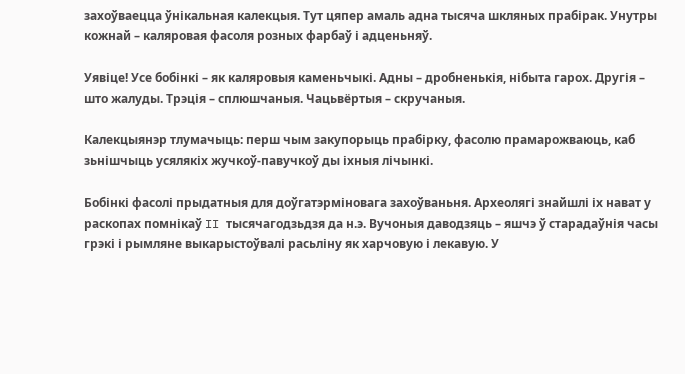захоўваецца ўнікальная калекцыя. Тут цяпер амаль адна тысяча шкляных прабірак. Унутры кожнай – каляровая фасоля розных фарбаў і адценьняў.

Уявіце! Усе бобінкі – як каляровыя каменьчыкі. Адны – дробненькія, нібыта гарох. Другія – што жалуды. Трэція – сплюшчаныя. Чацьвёртыя – скручаныя.

Калекцыянэр тлумачыць: перш чым закупорыць прабірку, фасолю прамарожваюць, каб зьнішчыць усялякіх жучкоў-павучкоў ды іхныя лічынкі.

Бобінкі фасолі прыдатныя для доўгатэрміновага захоўваньня. Археолягі знайшлі іх нават у раскопах помнікаў II тысячагодзьдзя да н.э. Вучоныя даводзяць – яшчэ ў старадаўнія часы грэкі і рымляне выкарыстоўвалі расьліну як харчовую і лекавую. У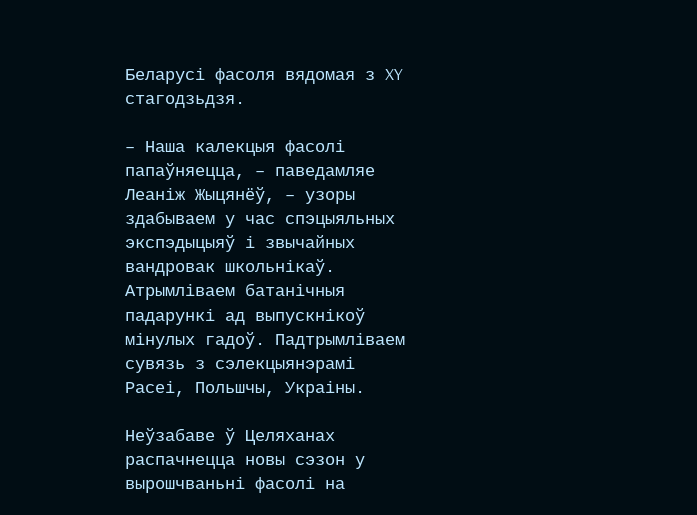Беларусі фасоля вядомая з XY стагодзьдзя.

– Наша калекцыя фасолі папаўняецца, – паведамляе Леаніж Жыцянёў, – узоры здабываем у час спэцыяльных экспэдыцыяў і звычайных вандровак школьнікаў. Атрымліваем батанічныя падарункі ад выпускнікоў мінулых гадоў. Падтрымліваем сувязь з сэлекцыянэрамі Расеі, Польшчы, Украіны.

Неўзабаве ў Целяханах распачнецца новы сэзон у вырошчваньні фасолі на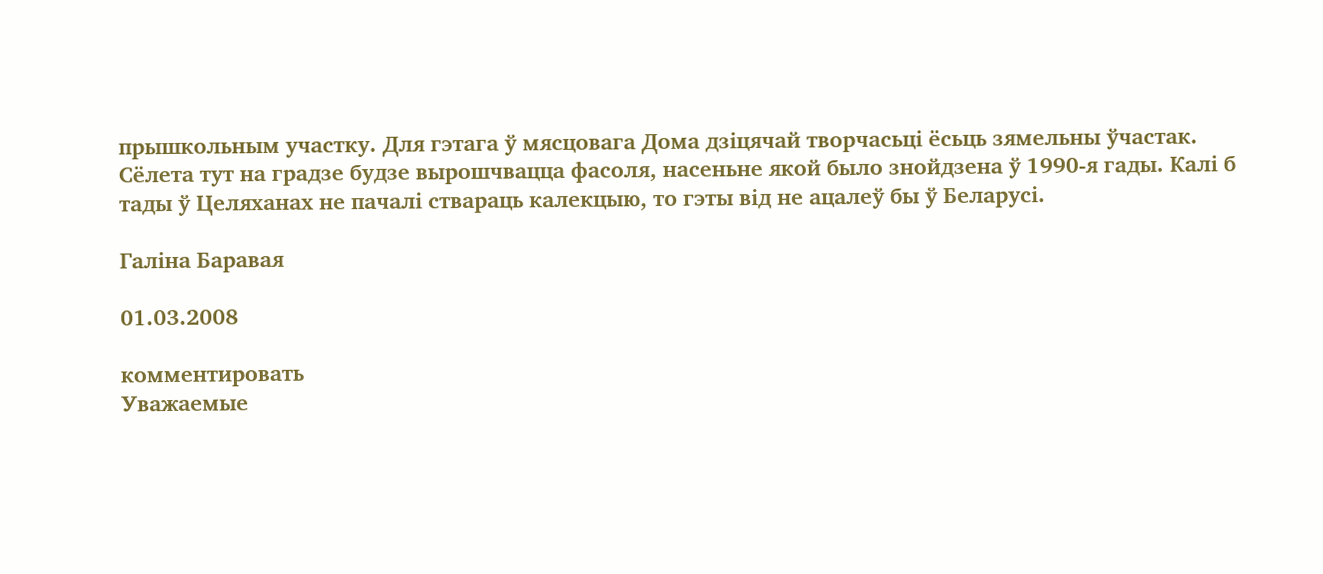прышкольным участку. Для гэтага ў мясцовага Дома дзіцячай творчасьці ёсьць зямельны ўчастак. Сёлета тут на градзе будзе вырошчвацца фасоля, насеньне якой было знойдзена ў 1990-я гады. Калі б тады ў Целяханах не пачалі ствараць калекцыю, то гэты від не ацалеў бы ў Беларусі.

Галіна Баравая

01.03.2008

комментировать
Уважаемые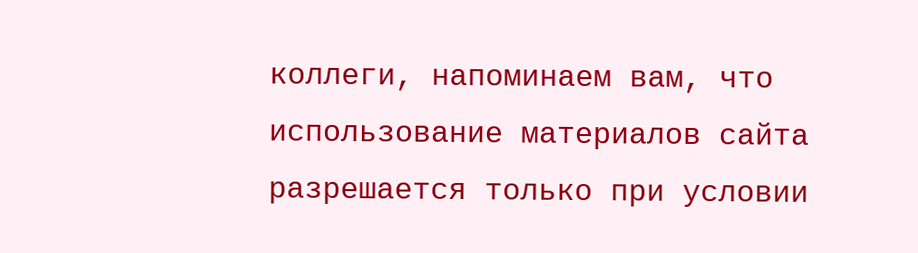коллеги, напоминаем вам, что использование материалов сайта разрешается только при условии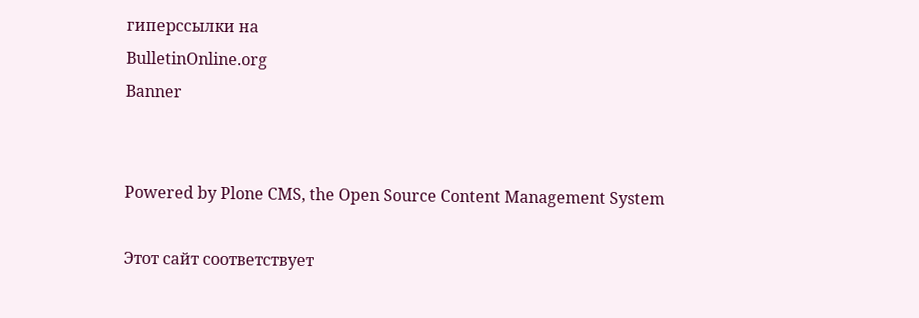гиперссылки на
BulletinOnline.org
Banner


Powered by Plone CMS, the Open Source Content Management System

Этот сайт соответствует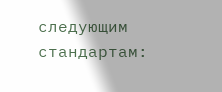следующим стандартам: